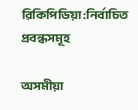ৱিকিপিডিয়া:নিৰ্বাচিত প্ৰবন্ধসমূহ

অসমীয়া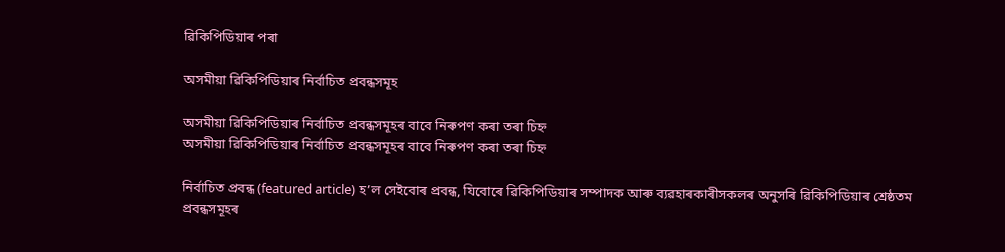ৱিকিপিডিয়াৰ পৰা

অসমীয়া ৱিকিপিডিয়াৰ নিৰ্বাচিত প্ৰবন্ধসমূহ

অসমীয়া ৱিকিপিডিয়াৰ নিৰ্বাচিত প্ৰবন্ধসমূহৰ বাবে নিৰুপণ কৰা তৰা চিহ্ন
অসমীয়া ৱিকিপিডিয়াৰ নিৰ্বাচিত প্ৰবন্ধসমূহৰ বাবে নিৰুপণ কৰা তৰা চিহ্ন

নিৰ্বাচিত প্ৰবন্ধ (featured article) হ’ল সেইবোৰ প্ৰবন্ধ, যিবোৰে ৱিকিপিডিয়াৰ সম্পাদক আৰু ব্যৱহাৰকাৰীসকলৰ অনুসৰি ৱিকিপিডিয়াৰ শ্ৰেষ্ঠতম প্ৰবন্ধসমূহৰ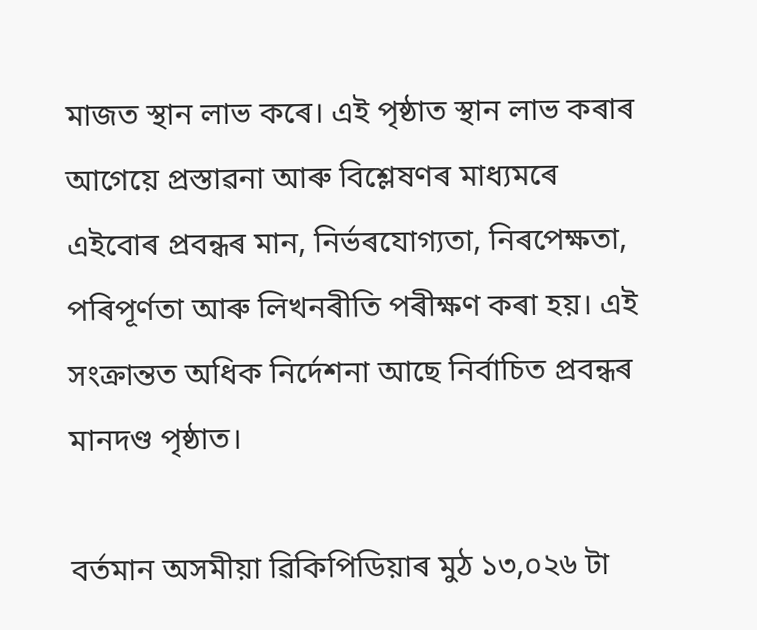মাজত স্থান লাভ কৰে। এই পৃষ্ঠাত স্থান লাভ কৰাৰ আগেয়ে প্ৰস্তাৱনা আৰু বিশ্লেষণৰ মাধ্যমৰে এইবোৰ প্ৰবন্ধৰ মান, নিৰ্ভৰযোগ্যতা, নিৰপেক্ষতা, পৰিপূৰ্ণতা আৰু লিখনৰীতি পৰীক্ষণ কৰা হয়। এই সংক্ৰান্তত অধিক নিৰ্দেশনা আছে নিৰ্বাচিত প্ৰবন্ধৰ মানদণ্ড পৃষ্ঠাত।

বৰ্তমান অসমীয়া ৱিকিপিডিয়াৰ মুঠ ১৩,০২৬ টা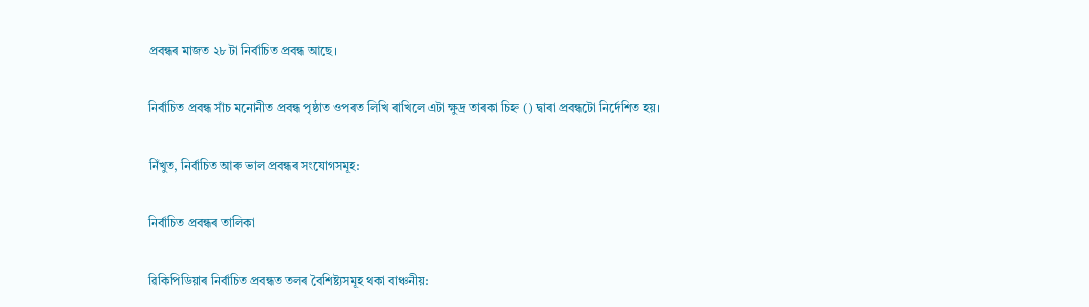প্ৰবন্ধৰ মাজত ২৮ টা নিৰ্বাচিত প্ৰবন্ধ আছে।

নিৰ্বাচিত প্ৰবন্ধ সাঁচ মনোনীত প্ৰবন্ধ পৃষ্ঠাত ওপৰত লিখি ৰাখিলে এটা ক্ষুদ্ৰ তাৰকা চিহ্ন () দ্বাৰা প্ৰবন্ধটো নিৰ্দেশিত হয়।

নিঁখুত, নিৰ্বাচিত আৰু ভাল প্ৰবন্ধৰ সংযোগসমূহ:

নিৰ্বাচিত প্ৰবন্ধৰ তালিকা

ৱিকিপিডিয়াৰ নিৰ্বাচিত প্ৰবন্ধত তলৰ বৈশিষ্ট্যসমূহ থকা বাঞ্চনীয়: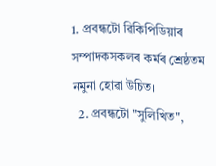1. প্ৰবন্ধটো ৱিকিপিডিয়াৰ সম্পাদকসকলৰ কৰ্মৰ শ্ৰেষ্ঠতম নমুনা হোৱা উচিত।
  2. প্ৰবন্ধটো "সুলিখিত",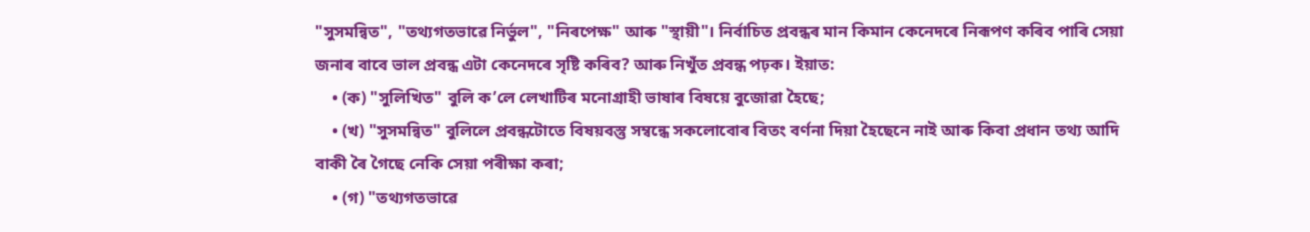"সুসমন্বিত", "তথ্যগতভাৱে নিৰ্ভুল", "নিৰপেক্ষ" আৰু "স্থায়ী"। নিৰ্বাচিত প্ৰবন্ধৰ মান কিমান কেনেদৰে নিৰূপণ কৰিব পাৰি সেয়া জনাৰ বাবে ভাল প্ৰবন্ধ এটা কেনেদৰে সৃষ্টি কৰিব? আৰু নিখুঁত প্ৰবন্ধ পঢ়ক। ইয়াত:
    • (ক) "সুলিখিত" বুলি ক’লে লেখাটিৰ মনোগ্ৰাহী ভাষাৰ বিষয়ে বুজোৱা হৈছে;
    • (খ) "সুসমন্বিত" বুলিলে প্ৰবন্ধটোতে বিষয়বস্তু সম্বন্ধে সকলোবোৰ বিতং বৰ্ণনা দিয়া হৈছেনে নাই আৰু কিবা প্ৰধান তথ্য আদি বাকী ৰৈ গৈছে নেকি সেয়া পৰীক্ষা কৰা;
    • (গ) "তথ্যগতভাৱে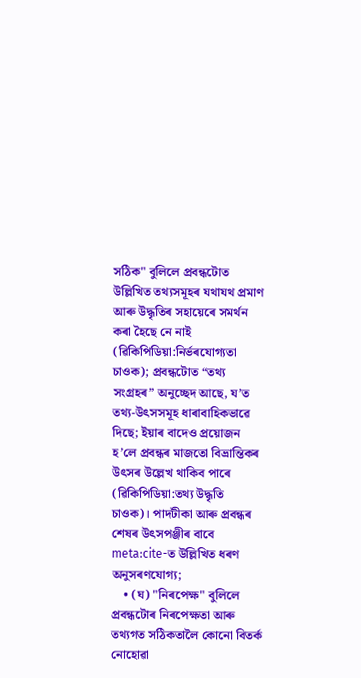সঠিক" বুলিলে প্ৰবন্ধটোত উল্লিখিত তথ্যসমূহৰ যথাযথ প্ৰমাণ আৰু উদ্ধৃতিৰ সহায়েৰে সমৰ্থন কৰা হৈছে নে নাই (ৱিকিপিডিয়া:নিৰ্ভৰযোগ্যতা চাওক); প্ৰবন্ধটোত “তথ্য সংগ্ৰহৰ” অনুচ্ছেদ আছে, য’ত তথ্য-উৎসসমূহ ধাৰাবাহিকভাৱে দিছে; ইয়াৰ বাদেও প্ৰয়োজন হ’লে প্ৰবন্ধৰ মাজতো বিভ্ৰান্তিকৰ উৎসৰ উল্লেখ থাকিব পাৰে (ৱিকিপিডিয়া:তথ্য উদ্ধৃতি চাওক)। পাদটীকা আৰু প্ৰবন্ধৰ শেষৰ উৎসপঞ্জীৰ বাবে meta:cite-ত উল্লিখিত ধৰণ অনুসৰণযোগ্য;
    • (ঘ) "নিৰপেক্ষ" বুলিলে প্ৰবন্ধটোৰ নিৰপেক্ষতা আৰু তথ্যগত সঠিকতালৈ কোনো বিতৰ্ক নোহোৱা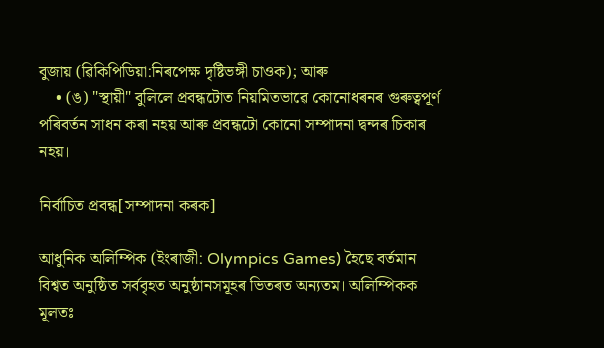বুজায় (ৱিকিপিডিয়া:নিৰপেক্ষ দৃষ্টিভঙ্গী চাওক); আৰু
    • (ঙ) "স্থায়ী" বুলিলে প্ৰবন্ধটোত নিয়মিতভাৱে কোনোধৰনৰ গুৰুত্বপূৰ্ণ পৰিবৰ্তন সাধন কৰা নহয় আৰু প্ৰবন্ধটো কোনো সম্পাদনা দ্বন্দৰ চিকাৰ নহয়।

নিৰ্বাচিত প্ৰবন্ধ[সম্পাদনা কৰক]

আধুনিক অলিম্পিক (ইংৰাজী: Olympics Games) হৈছে বৰ্তমান বিশ্বত অনুষ্ঠিত সৰ্ববৃহত অনুষ্ঠানসমূহৰ ভিতৰত অন্যতম। অলিম্পিকক মূলতঃ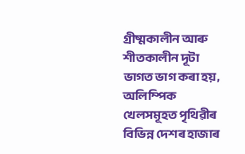গ্ৰীষ্মকালীন আৰু শীতকালীন দূটা ভাগত ভাগ কৰা হয়, অলিম্পিক খেলসমূহত পৃথিৱীৰ বিভিন্ন দেশৰ হাজাৰ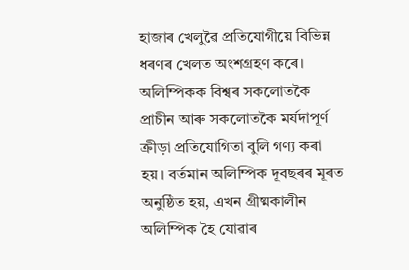হাজাৰ খেলুৱৈ প্ৰতিযোগীয়ে বিভিন্ন ধৰণৰ খেলত অংশগ্ৰহণ কৰে। অলিম্পিকক বিশ্বৰ সকলোতকৈ প্ৰাচীন আৰু সকলোতকৈ মৰ্যদাপূৰ্ণ ক্ৰীড়া প্ৰতিযোগিতা বুলি গণ্য কৰা হয়। বৰ্তমান অলিম্পিক দূবছৰৰ মূৰত অনুষ্ঠিত হয়, এখন গ্ৰীষ্মকালীন অলিম্পিক হৈ যোৱাৰ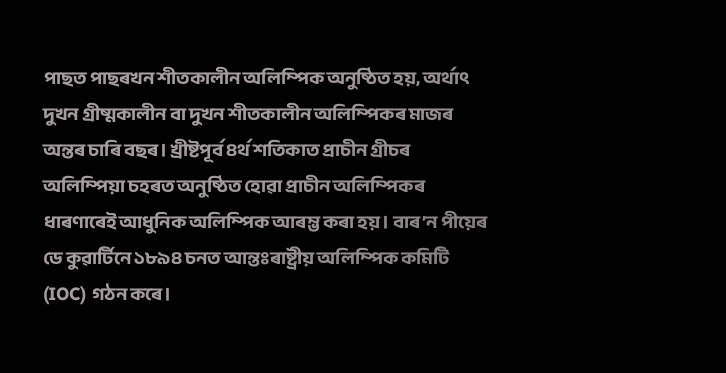পাছত পাছৰখন শীতকালীন অলিম্পিক অনুষ্ঠিত হয়, অৰ্থাৎ দুখন গ্ৰীষ্মকালীন বা দুখন শীতকালীন অলিম্পিকৰ মাজৰ অন্তৰ চাৰি বছৰ। খ্ৰীষ্টপূৰ্ব ৪ৰ্থ শতিকাত প্ৰাচীন গ্ৰীচৰ অলিম্পিয়া চহৰত অনুষ্ঠিত হোৱা প্ৰাচীন অলিম্পিকৰ ধাৰণাৰেই আধুনিক অলিম্পিক আৰম্ভ কৰা হয়। বাৰ’ন পীয়েৰ ডে কুৱাৰ্টিনে ১৮৯৪ চনত আন্তঃৰাষ্ট্ৰীয় অলিম্পিক কমিটি (IOC) গঠন কৰে।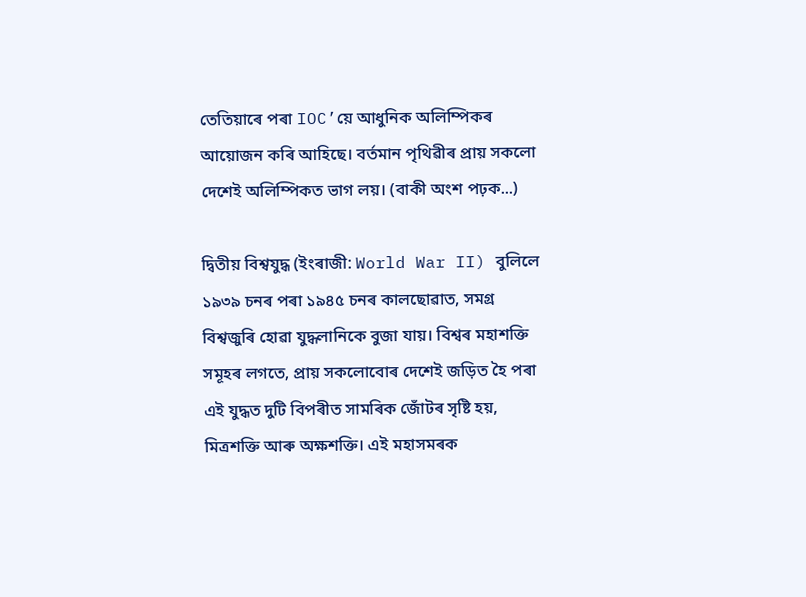তেতিয়াৰে পৰা IOC’য়ে আধুনিক অলিম্পিকৰ আয়োজন কৰি আহিছে। বৰ্তমান পৃথিৱীৰ প্ৰায় সকলো দেশেই অলিম্পিকত ভাগ লয়। (বাকী অংশ পঢ়ক...)

দ্বিতীয় বিশ্বযুদ্ধ (ইংৰাজী: World War II) বুলিলে ১৯৩৯ চনৰ পৰা ১৯৪৫ চনৰ কালছোৱাত, সমগ্ৰ বিশ্বজুৰি হোৱা যুদ্ধলানিকে বুজা যায়। বিশ্বৰ মহাশক্তি সমূহৰ লগতে, প্ৰায় সকলোবোৰ দে‍শেই জড়িত হৈ পৰা এই যুদ্ধত দুটি বিপৰীত সামৰিক জোঁটৰ সৃষ্টি হয়, মিত্ৰশক্তি আৰু অক্ষশক্তি। এই মহাসমৰক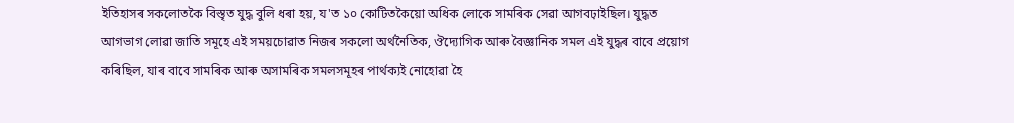ইতিহাসৰ সকলোতকৈ বিস্তৃত যুদ্ধ বুলি ধৰা হয়, য'ত ১০ কোটিতকৈয়ো অধিক লোকে সামৰিক সেৱা আগবঢ়াইছিল। যুদ্ধত আগভাগ লোৱা জাতি সমূহে এই সময়চোৱাত নিজৰ সকলো অৰ্থনৈতিক, ঔদ্যোগিক আৰু বৈজ্ঞানিক সমল এই যুদ্ধৰ বাবে প্ৰয়োগ কৰিছিল, যাৰ বাবে সামৰিক আৰু অসামৰিক সমলসমূহৰ পাৰ্থক্যই নোহোৱা হৈ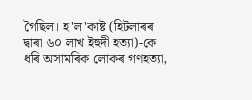গৈছিল। হ'ল'কাষ্ট (হিটলাৰৰ দ্বাৰা ৬০ লাখ ইহুদী হত্যা)-কে ধৰি অসামৰিক লোকৰ গণহত্যা,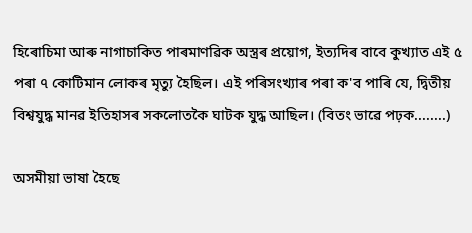হিৰোচিমা আৰু নাগাচাকিত পাৰমাণৱিক অস্ত্ৰৰ প্ৰয়োগ, ইত্যদিৰ বাবে কুখ্যাত এই ৫ পৰা ৭ কোটিমান লোকৰ মৃত্যু হৈছিল। এই পৰিসংখ্যাৰ পৰা ক'ব পাৰি যে, দ্বিতীয় বিশ্বযুদ্ধ মানৱ ইতিহাসৰ সকলোতকৈ ঘাটক যুদ্ধ আছিল। (বিতং ভাৱে পঢ়ক........)

অসমীয়া ভাষা হৈছে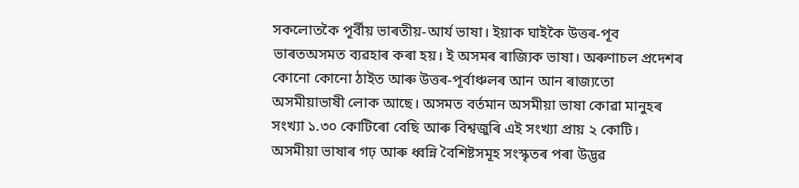সকলোতকৈ পূৰ্বীয় ভাৰতীয়-আৰ্য ভাষা। ইয়াক ঘাইকৈ উত্তৰ-পূব ভাৰতঅসমত ব্যৱহাৰ কৰা হয়। ই অসমৰ ৰাজ্যিক ভাষা। অৰুণাচল প্ৰদেশৰ কোনো কোনো ঠাইত আৰু উত্তৰ-পূৰ্বাঞ্চলৰ আন আন ৰাজ্যতো অসমীয়াভাষী লোক আছে। অসমত বৰ্তমান অসমীয়া ভাষা কোৱা মানুহৰ সংখ্যা ১.৩০ কোটিৰো বেছি আৰু বিশ্বজুৰি এই সংখ্যা প্ৰায় ২ কোটি। অসমীয়া ভাষাৰ গঢ় আৰু ধ্বন্নি বৈশিষ্টসমূহ সংস্কৃতৰ পৰা উদ্ভৱ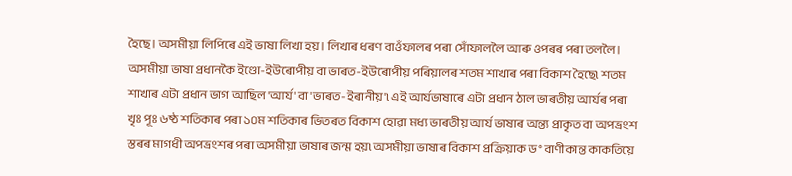হৈছে। অসমীয়া লিপিৰে এই ভাষা লিখা হয়। লিখাৰ ধৰণ বাওঁফালৰ পৰা সোঁফাললৈ আৰু ওপৰৰ পৰা তললৈ। অসমীয়া ভাষা প্ৰধানকৈ ইণ্ডো-ইউৰোপীয় বা ভাৰত-ইউৰোপীয় পৰিয়ালৰ শতম শাখাৰ পৰা বিকাশ হৈছে৷ শতম শাখাৰ এটা প্ৰধান ভাগ আছিল 'আৰ্য' বা 'ভাৰত-ইৰানীয়'৷ এই আৰ্যভাষাৰে এটা প্ৰধান ঠাল ভাৰতীয় আৰ্যৰ পৰা খৃঃ পূঃ ৬ষ্ঠ শতিকাৰ পৰা ১০ম শতিকাৰ ভিতৰত বিকাশ হোৱা মধ্য ভাৰতীয় আৰ্য ভাষাৰ অন্ত্য প্ৰাকৃত বা অপভ্ৰংশ স্তৰৰ মাগধী অপভ্ৰংশৰ পৰা অসমীয়া ভাষাৰ জন্ম হয়৷ অসমীয়া ভাষাৰ বিকাশ প্ৰক্ৰিয়াক ড° বাণীকান্ত কাকতিয়ে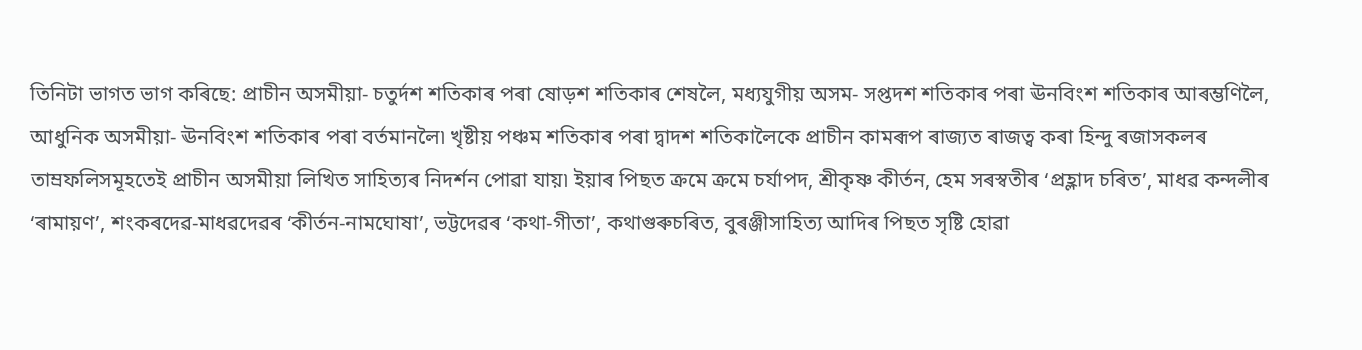তিনিটা ভাগত ভাগ কৰিছে: প্ৰাচীন অসমীয়া- চতুৰ্দশ শতিকাৰ পৰা ষোড়শ শতিকাৰ শেষলৈ, মধ্যযুগীয় অসম- সপ্তদশ শতিকাৰ পৰা ঊনবিংশ শতিকাৰ আৰম্ভণিলৈ, আধুনিক অসমীয়া- ঊনবিংশ শতিকাৰ পৰা বৰ্তমানলৈ৷ খৃষ্টীয় পঞ্চম শতিকাৰ পৰা দ্বাদশ শতিকালৈকে প্ৰাচীন কামৰূপ ৰাজ্যত ৰাজত্ব কৰা হিন্দু ৰজাসকলৰ তাম্ৰফলিসমূহতেই প্ৰাচীন অসমীয়া লিখিত সাহিত্যৰ নিদৰ্শন পোৱা যায়৷ ইয়াৰ পিছত ক্ৰমে ক্ৰমে চৰ্যাপদ, শ্ৰীকৃষ্ণ কীৰ্তন, হেম সৰস্বতীৰ ‘প্ৰহ্লাদ চৰিত’, মাধৱ কন্দলীৰ ‘ৰামায়ণ’, শংকৰদেৱ-মাধৱদেৱৰ ‘কীৰ্তন-নামঘোষা’, ভট্টদেৱৰ ‘কথা-গীতা’, কথাগুৰুচৰিত, বুৰঞ্জীসাহিত্য আদিৰ পিছত সৃষ্টি হোৱা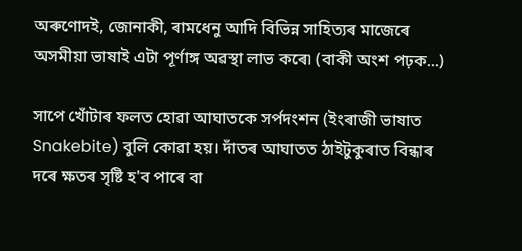অৰুণোদই, জোনাকী, ৰামধেনু আদি বিভিন্ন সাহিত্যৰ মাজেৰে অসমীয়া ভাষাই এটা পূৰ্ণাঙ্গ অৱস্থা লাভ কৰে৷ (বাকী অংশ পঢ়ক...)

সাপে খোঁটাৰ ফলত হোৱা আঘাতকে সৰ্পদংশন (ইংৰাজী ভাষাত Snakebite) বুলি কোৱা হয়। দাঁতৰ আঘাতত ঠাইটুকুৰাত বিন্ধাৰ দৰে ক্ষতৰ সৃষ্টি হ'ব পাৰে বা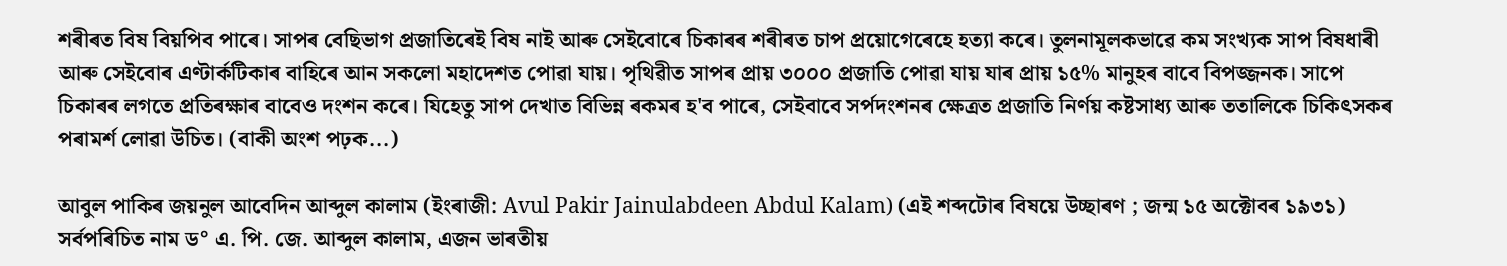শৰীৰত বিষ বিয়পিব পাৰে। সাপৰ বেছিভাগ প্ৰজাতিৰেই বিষ নাই আৰু সেইবোৰে চিকাৰৰ শৰীৰত চাপ প্ৰয়োগেৰেহে হত্যা কৰে। তুলনামূলকভাৱে কম সংখ্যক সাপ বিষধাৰী আৰু সেইবোৰ এণ্টাৰ্কটিকাৰ বাহিৰে আন সকলো মহাদেশত পোৱা যায়। পৃথিৱীত সাপৰ প্ৰায় ৩০০০ প্ৰজাতি পোৱা যায় যাৰ প্ৰায় ১৫% মানুহৰ বাবে বিপজ্জনক। সাপে চিকাৰৰ লগতে প্ৰতিৰক্ষাৰ বাবেও দংশন কৰে। যিহেতু সাপ দেখাত বিভিন্ন ৰকমৰ হ'ব পাৰে, সেইবাবে সৰ্পদংশনৰ ক্ষেত্ৰত প্ৰজাতি নিৰ্ণয় কষ্টসাধ্য আৰু ততালিকে চিকিৎসকৰ পৰামৰ্শ লোৱা উচিত। (বাকী অংশ পঢ়ক...)

আবুল পাকিৰ জয়নুল আবেদিন আব্দুল কালাম (ইংৰাজী: Avul Pakir Jainulabdeen Abdul Kalam) (এই শব্দটোৰ বিষয়ে উচ্ছাৰণ ; জন্ম ১৫ অক্টোবৰ ১৯৩১) সৰ্বপৰিচিত নাম ড° এ. পি. জে. আব্দুল কালাম, এজন ভাৰতীয়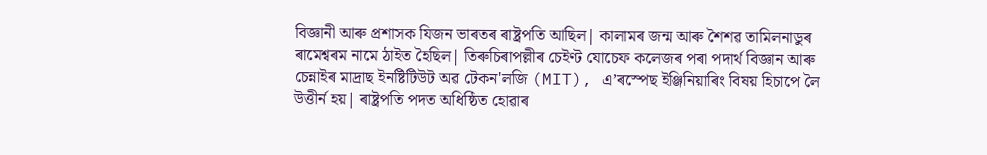বিজ্ঞানী আৰু প্ৰশাসক যিজন ভাৰতৰ ৰাষ্ট্ৰপতি আছিল| কালামৰ জন্ম আৰু শৈশৱ তামিলনাডুৰ ৰামেশ্বৰম নামে ঠাইত হৈছিল| তিৰুচিৰাপল্লীৰ চেইণ্ট যোচেফ কলেজৰ পৰা পদাৰ্থ বিজ্ঞান আৰু চেন্নাইৰ মাদ্ৰাছ ইনষ্টিটিউট অৱ টেকন'লজি (MIT), এ’ৰস্পেছ ইঞ্জিনিয়াৰিং বিষয় হিচাপে লৈ উত্তীৰ্ন হয়| ৰাষ্ট্ৰপতি পদত অধিষ্ঠিত হোৱাৰ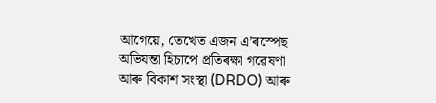আগেয়ে, তেখেত এজন এ’ৰস্পেছ অভিযন্তা হিচাপে প্ৰতিৰক্ষা গৱেষণা আৰু বিকাশ সংস্থা (DRDO) আৰু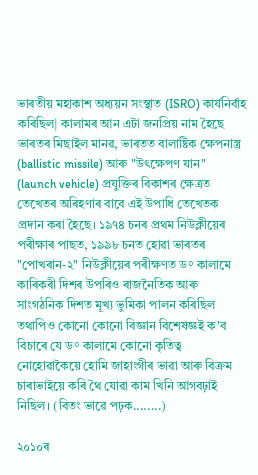ভাৰতীয় মহাকাশ অধ্যয়ন সংস্থাত (ISRO) কাৰ্যনিৰ্বাহ কৰিছিল| কালামৰ আন এটা জনপ্ৰিয় নাম হৈছে ভাৰতৰ মিছাইল মানৱ, ভাৰতত বালাষ্টিক ক্ষেপনাস্ত্ৰ (ballistic missile) আৰু "উৎক্ষেপণ যান" (launch vehicle) প্ৰযুক্তিৰ বিকাশৰ ক্ষেত্ৰত তেখেতৰ অৰিহণাৰ বাবে এই উপাধি তেখেতক প্ৰদান কৰা হৈছে। ১৯৭৪ চনৰ প্ৰথম নিউক্লীয়েৰ পৰীক্ষাৰ পাছত, ১৯৯৮ চনত হোৱা ভাৰতৰ "পোখৰান-২" নিউক্লীয়েৰ পৰীক্ষণত ড° কালামে কাৰিকৰী দিশৰ উপৰিও ৰাজনৈতিক আৰু সাংগঠনিক দিশত মূখ্য ভুমিকা পালন কৰিছিল তথাপিও কোনো কোনো বিজ্ঞান বিশেষজ্ঞই ক'ব বিচাৰে যে ড° কালামে কোনো কৃতিত্ব নোহোৱাকৈয়ে হোমি জাহাংগীৰ ভাৱা আৰু বিক্ৰম চাৰাভাইয়ে কৰি থৈ যোৱা কাম খিনি আগবঢ়াই নিছিল। (বিতং ভাৱে পঢ়ক........)

২০১০ৰ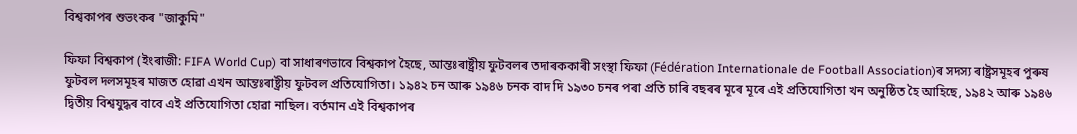বিশ্বকাপৰ শুভংকৰ "জাকুমি"

ফিফা বিশ্বকাপ (ইংৰাজী: FIFA World Cup) বা সাধাৰণভাবে বিশ্বকাপ হৈছে, আন্তঃৰাষ্ট্ৰীয় ফুটবলৰ তদাৰককাৰী সংস্থা ফিফা (Fédération Internationale de Football Association)ৰ সদস্য ৰাষ্ট্ৰসমূহৰ পুৰুষ ফুটবল দলসমূহৰ মাজত হোৱা এখন আন্তঃৰাষ্ট্ৰীয় ফুটবল প্ৰতিযোগিতা। ১৯৪২ চন আৰু ১৯৪৬ চনক বাদ দি ১৯৩০ চনৰ পৰা প্ৰতি চাৰি বছৰৰ মূৰে মূৰে এই প্ৰতিযোগিতা খন অনুষ্ঠিত হৈ আহিছে, ১৯৪২ আৰু ১৯৪৬ দ্বিতীয় বিশ্বযুদ্ধৰ বাবে এই প্ৰতিযোগিতা হোৱা নাছিল। বৰ্তমান এই বিশ্বকাপৰ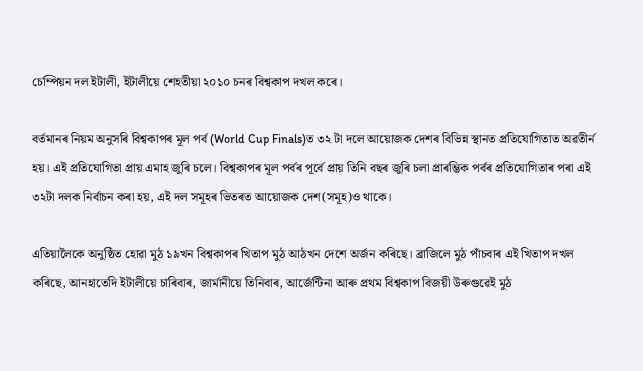চেম্পিয়ন দল ইটালী, ইটালীয়ে শেহতীয়া ২০১০ চনৰ বিশ্বকাপ দখল কৰে।

বৰ্তমানৰ নিয়ম অনুসৰি বিশ্বকাপৰ মূল পৰ্ব (World Cup Finals)ত ৩২ টা দলে আয়োজক দেশৰ বিভিন্ন স্থানত প্ৰতিযোগিতাত অৱতীৰ্ন হয়। এই প্ৰতিযোগিতা প্ৰায় এমাহ জুৰি চলে। বিশ্বকাপৰ মূল পৰ্বৰ পূৰ্বে প্ৰায় তিনি বছৰ জুৰি চলা প্ৰাৰম্ভিক পৰ্বৰ প্ৰতিযোগিতাৰ পৰা এই ৩২টা দলক নিৰ্বাচন কৰা হয়, এই দল সমূহৰ ভিতৰত আয়োজক দেশ(সমূহ)ও থাকে।

এতিয়ালৈকে অনুষ্ঠিত হোৱা মুঠ ১৯খন বিশ্বকাপৰ খিতাপ মুঠ আঠখন দেশে অৰ্জন কৰিছে। ব্ৰাজিলে মুঠ পাঁচবাৰ এই খিতাপ দখল কৰিছে, আনহাতেদি ইটালীয়ে চাৰিবাৰ, জাৰ্মানীয়ে তিনিবাৰ, আৰ্জেন্টিনা আৰু প্ৰথম বিশ্বকাপ বিজয়ী উৰুগুৱেই মুঠ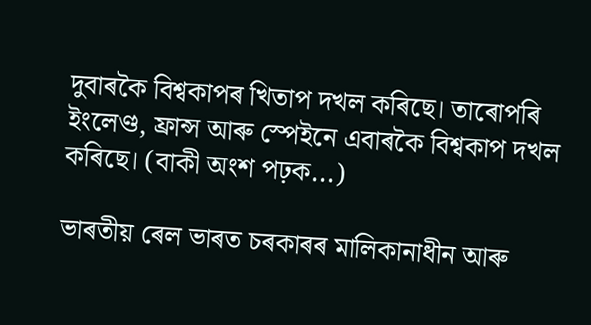দুবাৰকৈ বিশ্বকাপৰ খিতাপ দখল কৰিছে। তাৰোপৰি ইংলেণ্ড, ফ্ৰান্স আৰু স্পেইনে এবাৰকৈ বিশ্বকাপ দখল কৰিছে। (বাকী অংশ পঢ়ক...)

ভাৰতীয় ৰেল ভাৰত চৰকাৰৰ মালিকানাধীন আৰু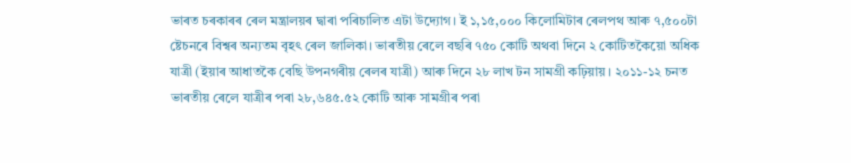ভাৰত চৰকাৰৰ ৰেল মন্ত্ৰালয়ৰ দ্বাৰা পৰিচালিত এটা উদ্যোগ। ই ১,১৫,০০০ কিলোমিটাৰ ৰেলপথ আৰু ৭,৫০০টা ষ্টেচনৰে বিশ্বৰ অন্যতম বৃহৎ ৰেল জালিকা। ভাৰতীয় ৰেলে বছৰি ৭৫০ কোটি অথবা দিনে ২ কোটিতকৈয়ো অধিক যাত্ৰী (ইয়াৰ আধাতকৈ বেছি উপনগৰীয় ৰেলৰ যাত্ৰী) আৰু দিনে ২৮ লাখ টন সামগ্ৰী কঢ়িয়ায়। ২০১১-১২ চনত ভাৰতীয় ৰেলে যাত্ৰীৰ পৰা ২৮,৬৪৫.৫২ কোটি আৰু সামগ্ৰীৰ পৰা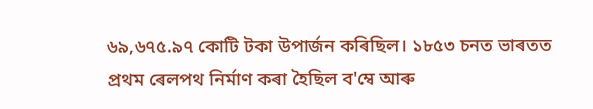৬৯,৬৭৫.৯৭ কোটি টকা উপাৰ্জন কৰিছিল। ১৮৫৩ চনত ভাৰতত প্ৰথম ৰেলপথ নিৰ্মাণ কৰা হৈছিল ব'ম্বে আৰু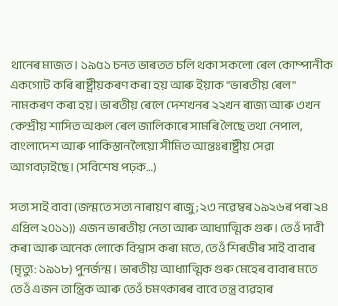থানেৰ মাজত। ১৯৫১ চনত ভাৰতত চলি থকা সকলো ৰেল কোম্পানীক একগোট কৰি ৰাষ্ট্ৰীয়কৰণ কৰা হয় আৰু ইয়াক "ভাৰতীয় ৰেল" নামকৰণ কৰা হয়। ভাৰতীয় ৰেলে দেশখনৰ ২২খন ৰাজ্য আৰু ৩খন কেন্দ্ৰীয় শাসিত অঞ্চল ৰেল জালিকাৰে সামৰি লৈছে তথা নেপাল, বাংলাদেশ আৰু পাকিস্তানলৈয়ো সীমিত আন্তঃৰাষ্ট্ৰীয় সেৱা আগবঢ়াইছে। (সবিশেষ পঢ়ক…)

সত্য সাই বাবা (জন্মতে সত্য নাৰায়ণ ৰাজু; ২৩ নৱেম্বৰ ১৯২৬ৰ পৰা ২৪ এপ্ৰিল ২০১১)) এজন ভাৰতীয় নেতা আৰু আধ্যাত্মিক গুৰু। তেওঁ দাবী কৰা আৰু অনেক লোকে বিশ্বাস কৰা মতে, তেওঁ শিৰডীৰ সাই বাবাৰ (মৃত্যু: ১৯১৮) পুনৰ্জন্ম। ভাৰতীয় আধ্যাত্মিক গুৰু মেহেৰ বাবাৰ মতে তেওঁ এজন তান্ত্ৰিক আৰু তেওঁ চমৎকাৰৰ বাবে তন্ত্ৰ ব্যৱহাৰ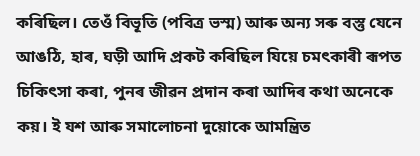কৰিছিল। তেওঁ বিভূতি (পবিত্ৰ ভস্ম) আৰু অন্য সৰু বস্তু যেনে আঙঠি, হাৰ, ঘড়ী আদি প্ৰকট কৰিছিল যিয়ে চমৎকাৰী ৰূপত চিকিৎসা কৰা, পুনৰ জীৱন প্ৰদান কৰা আদিৰ কথা অনেকে কয়। ই যশ আৰু সমালোচনা দুয়োকে আমন্ত্ৰিত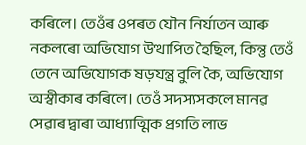কৰিলে। তেওঁৰ ওপৰত যৌন নিৰ্যাতন আৰু নকলৰো অভিযোগ উত্থাপিত হৈছিল, কিন্তু তেওঁ তেনে অভিযোগক ষড়যন্ত্ৰ বুলি কৈ, অভিযোগ অস্বীকাৰ কৰিলে। তেওঁ সদস্যসকলে মানৱ সেৱাৰ দ্বাৰা আধ্যাত্মিক প্ৰগতি লাভ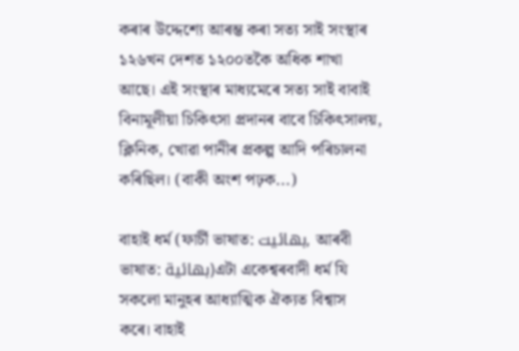কৰাৰ উদ্দেশ্যে আৰম্ভ কৰা সত্য সাই সংস্থাৰ ১২৬খন দেশত ১২০০তকৈ অধিক শাখা আছে। এই সংস্থাৰ মাধ্যমেৰে সত্য সাই বাবাই বিনামূলীয়া চিকিৎসা প্ৰদানৰ বাবে চিকিৎসালয়, ক্লিনিক, খোৱা পানীৰ প্ৰকল্প আদি পৰিচালনা কৰিছিল। (বাকী অংশ পঢ়ক...)

বাহাই ধৰ্ম (ফাৰ্চী ভাষাত: بهائیت, আৰবী ভাষাত: بهائية)এটা একেশ্বৰবাদী ধৰ্ম যি সকলো মানুহৰ আধ্যাত্মিক ঐক্যত বিশ্বাস কৰে। বাহাই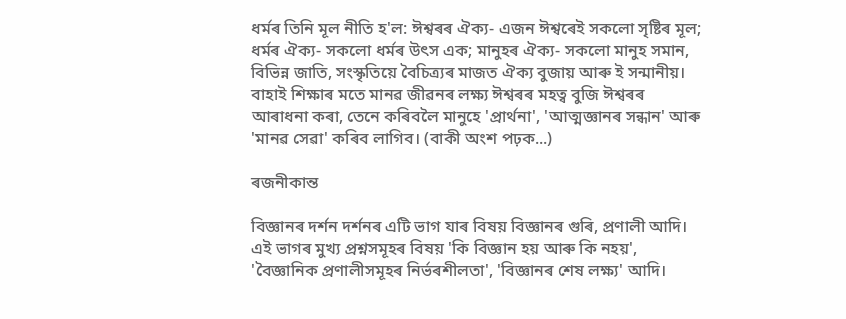ধৰ্মৰ তিনি মূল নীতি হ'ল: ঈশ্বৰৰ ঐক্য- এজন ঈশ্বৰেই সকলো সৃষ্টিৰ মূল; ধৰ্মৰ ঐক্য- সকলো ধৰ্মৰ উৎস এক; মানুহৰ ঐক্য- সকলো মানুহ সমান, বিভিন্ন জাতি, সংস্কৃতিয়ে বৈচিত্ৰ্যৰ মাজত ঐক্য বুজায় আৰু ই সন্মানীয়। বাহাই শিক্ষাৰ মতে মানৱ জীৱনৰ লক্ষ্য ঈশ্বৰৰ মহত্ব বুজি ঈশ্বৰৰ আৰাধনা কৰা, তেনে কৰিবলৈ মানুহে 'প্ৰাৰ্থনা', 'আত্মজ্ঞানৰ সন্ধান' আৰু 'মানৱ সেৱা' কৰিব লাগিব। (বাকী অংশ পঢ়ক...)

ৰজনীকান্ত

বিজ্ঞানৰ দৰ্শন দৰ্শনৰ এটি ভাগ যাৰ বিষয় বিজ্ঞানৰ গুৰি, প্ৰণালী আদি। এই ভাগৰ মুখ্য প্ৰশ্নসমূহৰ বিষয় 'কি বিজ্ঞান হয় আৰু কি নহয়', 'বৈজ্ঞানিক প্ৰণালীসমূহৰ নিৰ্ভৰশীলতা', 'বিজ্ঞানৰ শেষ লক্ষ্য' আদি।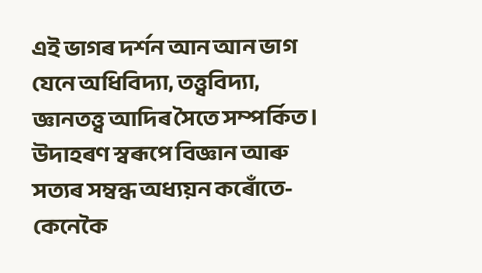এই ভাগৰ দৰ্শন আন আন ভাগ যেনে অধিবিদ্যা, তত্ত্ববিদ্যা, জ্ঞানতত্ত্ব আদিৰ সৈতে সম্পৰ্কিত। উদাহৰণ স্বৰূপে বিজ্ঞান আৰু সত্যৰ সম্বন্ধ অধ্যয়ন কৰোঁতে- কেনেকৈ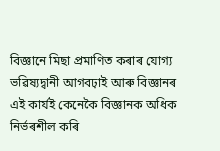বিজ্ঞানে মিছা প্ৰমাণিত কৰাৰ যোগ্য ভৱিষ্যদ্বানী আগবঢ়াই আৰু বিজ্ঞানৰ এই কাৰ্যই কেনেকৈ বিজ্ঞানক অধিক নিৰ্ভৰশীল কৰি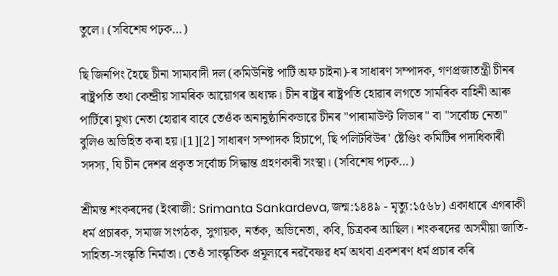তুলে। (সবিশেষ পঢ়ক…)

ছি জিনপিং হৈছে চীনা সাম্যবাদী দল (কমিউনিষ্ট পাৰ্টি অফ চাইনা)-ৰ সাধাৰণ সম্পাদক, গণপ্ৰজাতন্ত্ৰী চীনৰ ৰাষ্ট্ৰপতি তথা কেন্দ্ৰীয় সামৰিক আয়োগৰ অধ্যক্ষ। চীন ৰাষ্ট্ৰৰ ৰাষ্ট্ৰপতি হোৱাৰ লগতে সামৰিক বাহিনী আৰু পাৰ্টিৰো মুখ্য নেতা হোৱাৰ বাবে তেওঁক অনানুষ্ঠানিকভাৱে চীনৰ "পাৰামাউণ্ট লিডাৰ" বা "সৰ্বোচ্চ নেতা" বুলিও অভিহিত কৰা হয়।[1][2] সাধাৰণ সম্পাদক হিচাপে, ছি পলিটবিউৰ' ষ্টেণ্ডিং কমিটিৰ পদাধিকাৰী সদস্য, যি চীন দেশৰ প্ৰকৃত সৰ্বোচ্চ সিদ্ধান্ত গ্ৰহণকাৰী সংস্থা। (সবিশেষ পঢ়ক…)

শ্ৰীমন্ত শংকৰদেৱ (ইংৰাজী: Srimanta Sankardeva, জন্ম:১৪৪৯ - মৃত্যু:১৫৬৮) একাধাৰে এগৰাকী ধৰ্ম প্ৰচাৰক, সমাজ সংগঠক, সুগায়ক, নৰ্তক, অভিনেতা, কবি, চিত্ৰকৰ আছিল। শংকৰদেৱ অসমীয়া জাতি-সাহিত্য-সংস্কৃতি নিৰ্মাতা। তেওঁ সাংস্কৃতিক প্ৰমূল্যৰে নৱবৈষ্ণৱ ধৰ্ম অথবা একশৰণ ধৰ্ম প্ৰচাৰ কৰি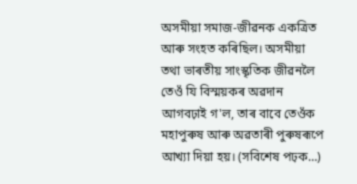অসমীয়া সমাজ-জীৱনক একত্ৰিত আৰু সংহত কৰিছিল। অসমীয়া তথা ভাৰতীয় সাংস্কৃতিক জীৱনলৈ তেওঁ যি বিস্ময়কৰ অৱদান আগবঢ়াই গ'ল, তাৰ বাবে তেওঁক মহাপুৰুষ আৰু অৱতাৰী পুৰুষৰূপে আখ্যা দিয়া হয়। (সবিশেষ পঢ়ক…)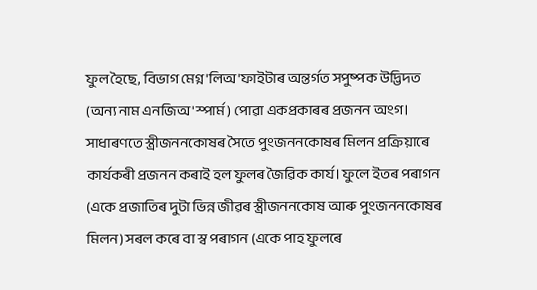ফুল হৈছে, বিভাগ মেগ্ন'লিঅ'ফাইটাৰ অন্তৰ্গত সপুষ্পক উদ্ভিদত (অন্য নাম এনজিঅ'স্পাৰ্ম) পোৱা একপ্ৰকাৰৰ প্ৰজনন অংগ। সাধাৰণতে স্ত্ৰীজননকোষৰ সৈতে পুংজননকোষৰ মিলন প্ৰক্ৰিয়াৰে কাৰ্যকৰী প্ৰজনন কৰাই হল ফুলৰ জৈৱিক কাৰ্য। ফুলে ইতৰ পৰাগন (একে প্ৰজাতিৰ দুটা ভিন্ন জীৱৰ স্ত্ৰীজননকোষ আৰু পুংজননকোষৰ মিলন) সৰল কৰে বা স্ব পৰাগন (একে পাহ ফুলৰে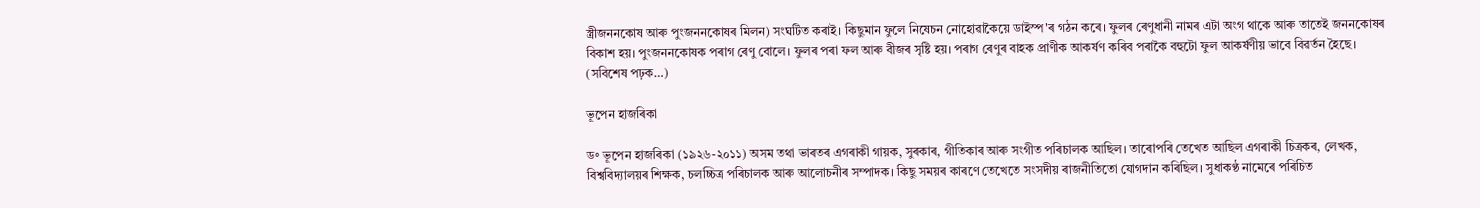স্ত্ৰীজননকোষ আৰু পুংজননকোষৰ মিলন) সংঘটিত কৰাই। কিছুমান ফুলে নিষেচন নোহোৱাকৈয়ে ডাইস্প'ৰ গঠন কৰে। ফুলৰ ৰেণুধানী নামৰ এটা অংগ থাকে আৰু তাতেই জননকোষৰ বিকাশ হয়। পুংজননকোষক পৰাগ ৰেণু বোলে। ফুলৰ পৰা ফল আৰু বীজৰ সৃষ্টি হয়। পৰাগ ৰেণুৰ বাহক প্ৰাণীক আকৰ্ষণ কৰিব পৰাকৈ বহুটো ফুল আকৰ্ষণীয় ভাবে বিৱৰ্তন হৈছে। (সবিশেষ পঢ়ক…)

ভূপেন হাজৰিকা

ড॰ ভূপেন হাজৰিকা (১৯২৬-২০১১) অসম তথা ভাৰতৰ এগৰাকী গায়ক, সুৰকাৰ, গীতিকাৰ আৰু সংগীত পৰিচালক আছিল। তাৰোপৰি তেখেত আছিল এগৰাকী চিত্ৰকৰ, লেখক, বিশ্ববিদ্যালয়ৰ শিক্ষক, চলচ্চিত্ৰ পৰিচালক আৰু আলোচনীৰ সম্পাদক। কিছু সময়ৰ কাৰণে তেখেতে সংসদীয় ৰাজনীতিতো যোগদান কৰিছিল। সুধাকণ্ঠ নামেৰে পৰিচিত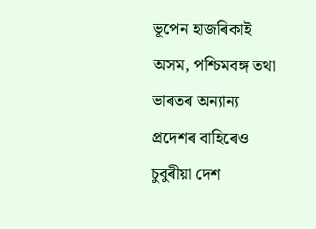ভূপেন হাজৰিকাই অসম, পশ্চিমবঙ্গ তথা ভাৰতৰ অন্যান্য প্ৰদেশৰ বাহিৰেও চুবুৰীয়া দেশ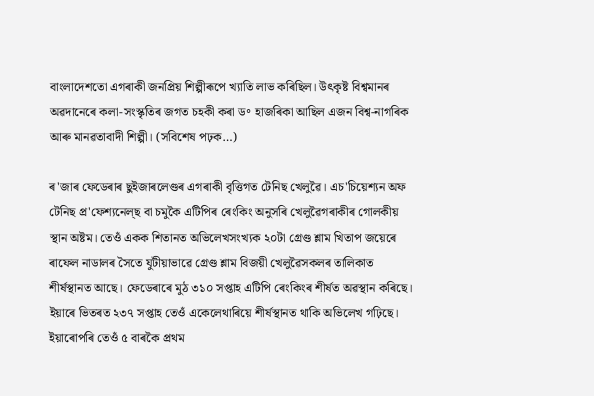বাংলাদেশতো এগৰাকী জনপ্ৰিয় শিল্পীৰূপে খ্যাতি লাভ কৰিছিল। উৎকৃষ্ট বিশ্বমানৰ অৱদানেৰে কলা-সংস্কৃতিৰ জগত চহকী কৰা ড॰ হাজৰিকা আছিল এজন বিশ্ব-নাগৰিক আৰু মানৱতাবাদী শিল্পী। (সবিশেষ পঢ়ক…)

ৰ'জাৰ ফেডেৰাৰ ছুইজাৰলেণ্ডৰ এগৰাকী বৃত্তিগত টেনিছ খেলুৱৈ। এচ'চিয়েশ্যন অফ টেনিছ প্ৰ'ফেশ্যনেল্‌ছ বা চমুকৈ এটিপিৰ ৰেংকিং অনুসৰি খেলুৱৈগৰাকীৰ গোলকীয় স্থান অষ্টম। তেওঁ একক শিতানত অভিলেখসংখ্যক ২০টা গ্ৰেণ্ড শ্লাম খিতাপ জয়েৰে ৰাফেল নাডালৰ সৈতে যুটীয়াভাৱে গ্ৰেণ্ড শ্লাম বিজয়ী খেলুৱৈসকলৰ তালিকাত শীৰ্ষস্থানত আছে। ফেডেৰাৰে মুঠ ৩১০ সপ্তাহ এটিপি ৰেংকিংৰ শীৰ্ষত অৱস্থান কৰিছে। ইয়াৰে ভিতৰত ২৩৭ সপ্তাহ তেওঁ একেলেথাৰিয়ে শীৰ্ষস্থানত থাকি অভিলেখ গঢ়িছে। ইয়াৰোপৰি তেওঁ ৫ বাৰকৈ প্ৰথম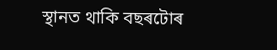স্থানত থাকি বছৰটোৰ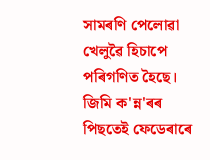সামৰণি পেলোৱা খেলুৱৈ হিচাপে পৰিগণিত হৈছে। জিমি ক'ন্ন'ৰৰ পিছতেই ফেডেৰাৰে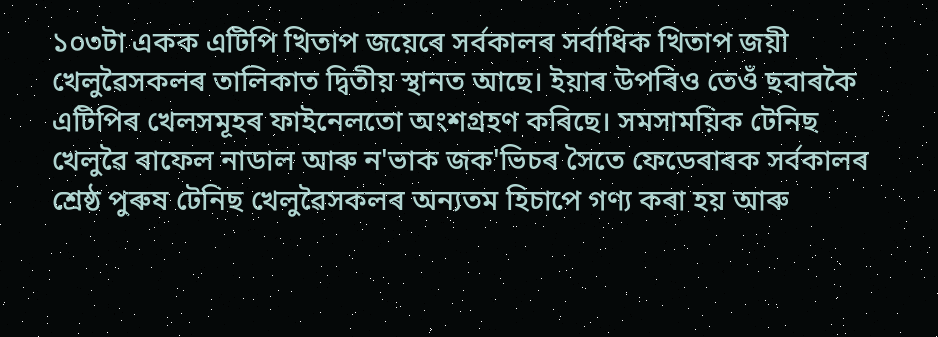১০৩টা একক এটিপি খিতাপ জয়েৰে সৰ্বকালৰ সৰ্বাধিক খিতাপ জয়ী খেলুৱৈসকলৰ তালিকাত দ্বিতীয় স্থানত আছে। ইয়াৰ উপৰিও তেওঁ ছবাৰকৈ এটিপিৰ খেলসমূহৰ ফাইনেলতো অংশগ্ৰহণ কৰিছে। সমসাময়িক টেনিছ খেলুৱৈ ৰাফেল নাডাল আৰু ন'ভাক জক'ভিচৰ সৈতে ফেডেৰাৰক সৰ্বকালৰ শ্ৰেষ্ঠ পুৰুষ টেনিছ খেলুৱৈসকলৰ অন্যতম হিচাপে গণ্য কৰা হয় আৰু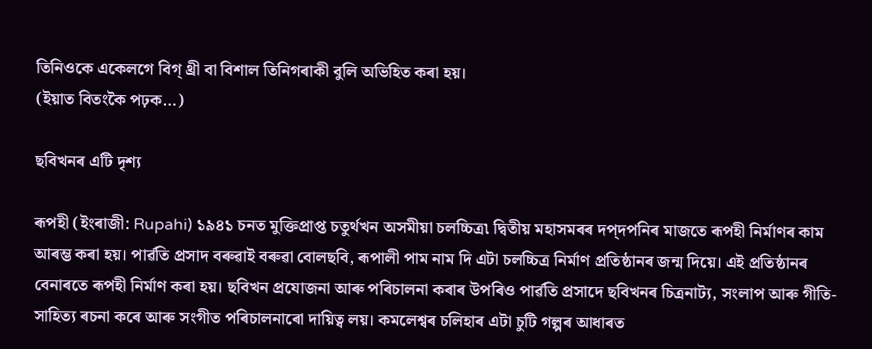তিনিওকে একেলগে বিগ্‌ থ্ৰী বা বিশাল তিনিগৰাকী বুলি অভিহিত কৰা হয়।
(ইয়াত বিতংকৈ পঢ়ক…)

ছবিখনৰ এটি দৃশ্য

ৰূপহী (ইংৰাজী: Rupahi) ১৯৪১ চনত মুক্তিপ্ৰাপ্ত চতুৰ্থখন অসমীয়া চলচ্চিত্ৰ৷ দ্বিতীয় মহাসমৰৰ দপ্‌দপনিৰ মাজতে ৰূপহী নিৰ্মাণৰ কাম আৰম্ভ কৰা হয়। পাৰ্ৱতি প্ৰসাদ বৰুৱাই বৰুৱা বোলছবি, ৰূপালী পাম নাম দি এটা চলচ্চিত্ৰ নিৰ্মাণ প্ৰতিষ্ঠানৰ জন্ম দিয়ে। এই প্ৰতিষ্ঠানৰ বেনাৰতে ৰূপহী নিৰ্মাণ কৰা হয়। ছবিখন প্ৰযোজনা আৰু পৰিচালনা কৰাৰ উপৰিও পাৰ্ৱতি প্ৰসাদে ছবিখনৰ চিত্ৰনাট্য, সংলাপ আৰু গীতি-সাহিত্য ৰচনা কৰে আৰু সংগীত পৰিচালনাৰো দায়িত্ব লয়। কমলেশ্বৰ চলিহাৰ এটা চুটি গল্পৰ আধাৰত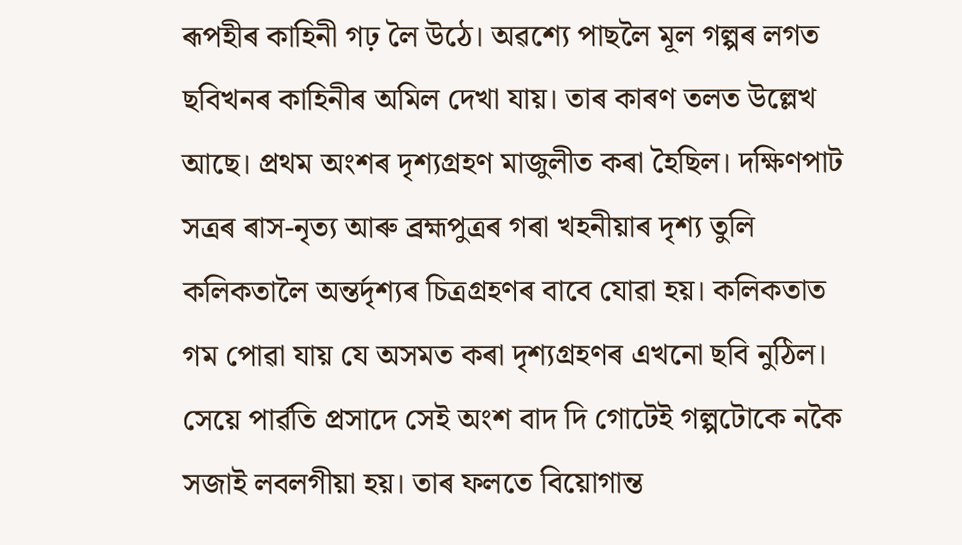ৰূপহীৰ কাহিনী গঢ় লৈ উঠে। অৱশ্যে পাছলৈ মূল গল্পৰ লগত ছবিখনৰ কাহিনীৰ অমিল দেখা যায়। তাৰ কাৰণ তলত উল্লেখ আছে। প্ৰথম অংশৰ দৃশ্যগ্ৰহণ মাজুলীত কৰা হৈছিল। দক্ষিণপাট সত্ৰৰ ৰাস-নৃত্য আৰু ব্ৰহ্মপুত্ৰৰ গৰা খহনীয়াৰ দৃশ্য তুলি কলিকতালৈ অন্তৰ্দৃশ্যৰ চিত্ৰগ্ৰহণৰ বাবে যোৱা হয়। কলিকতাত গম পোৱা যায় যে অসমত কৰা দৃশ্যগ্ৰহণৰ এখনো ছবি নুঠিল। সেয়ে পাৰ্ৱতি প্ৰসাদে সেই অংশ বাদ দি গোটেই গল্পটোকে নকৈ সজাই লবলগীয়া হয়। তাৰ ফলতে বিয়োগান্ত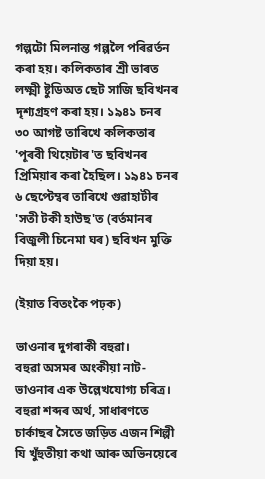গল্পটো মিলনান্ত গল্পলৈ পৰিৱৰ্তন কৰা হয়। কলিকতাৰ শ্ৰী ভাৰত লক্ষ্মী ষ্টুডিঅত ছেট সাজি ছবিখনৰ দৃশ্যগ্ৰহণ কৰা হয়। ১৯৪১ চনৰ ৩০ আগষ্ট তাৰিখে কলিকতাৰ 'পূৰবী থিয়েটাৰ'ত ছবিখনৰ প্ৰিমিয়াৰ কৰা হৈছিল। ১৯৪১ চনৰ ৬ ছেপ্টেম্বৰ তাৰিখে গুৱাহাটীৰ 'সতী টকী হাউছ'ত (বৰ্তমানৰ বিজুলী চিনেমা ঘৰ) ছবিখন মুক্তি দিয়া হয়।

(ইয়াত বিতংকৈ পঢ়ক)

ভাওনাৰ দুগৰাকী বহুৱা।
বহুৱা অসমৰ অংকীয়া নাট-ভাওনাৰ এক উল্লেখযোগ্য চৰিত্ৰ। বহুৱা শব্দৰ অৰ্থ, সাধাৰণতে চাৰ্কাছৰ সৈতে জড়িত এজন শিল্পী যি খুঁহুতীয়া কথা আৰু অভিনয়েৰে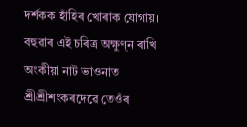দৰ্শকক হাঁহিৰ খোৰাক যোগায়। বহুৱাৰ এই চৰিত্ৰ অক্ষুণ্ন ৰাখি অংকীয়া নাট ভাওনাত শ্ৰীশ্ৰীশংকৰদেৱে তেওঁৰ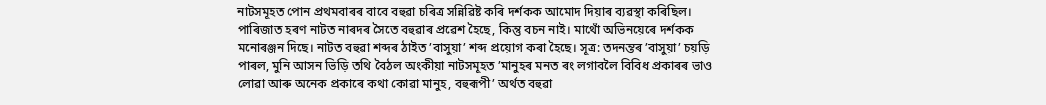নাটসমূহত পোন প্ৰথমবাৰৰ বাবে বহুৱা চৰিত্ৰ সন্নিৱিষ্ট কৰি দৰ্শকক আমোদ দিয়াৰ ব্যৱস্থা কৰিছিল। পাৰিজাত হৰণ নাটত নাৰদৰ সৈতে বহুৱাৰ প্ৰৱেশ হৈছে, কিন্তু বচন নাই। মাথোঁ অভিনয়েৰে দৰ্শকক মনোৰঞ্জন দিছে। নাটত বহুৱা শব্দৰ ঠাইত ’বাসুয়া’ শব্দ প্ৰয়োগ কৰা হৈছে। সূত্ৰ: তদনন্তৰ ’বাসুয়া’ চয়ড়ি পাৰল, মুনি আসন ভিড়ি তথি বৈঠল অংকীয়া নাটসমূহত ’মানুহৰ মনত ৰং লগাবলৈ বিবিধ প্ৰকাৰৰ ভাও লোৱা আৰু অনেক প্ৰকাৰে কথা কোৱা মানুহ, বহুৰূপী’ অৰ্থত বহুৱা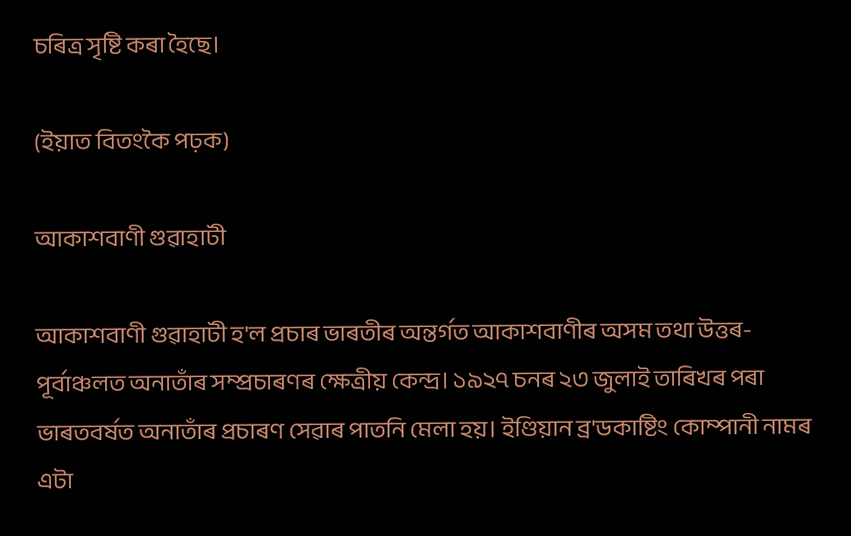চৰিত্ৰ সৃষ্টি কৰা হৈছে।

(ইয়াত বিতংকৈ পঢ়ক)

আকাশবাণী গুৱাহাটী

আকাশবাণী গুৱাহাটী হ'ল প্ৰচাৰ ভাৰতীৰ অন্তৰ্গত আকাশবাণীৰ অসম তথা উত্তৰ-পূৰ্বাঞ্চলত অনাতাঁৰ সম্প্ৰচাৰণৰ ক্ষেত্ৰীয় কেন্দ্ৰ। ১৯২৭ চনৰ ২৩ জুলাই তাৰিখৰ পৰা ভাৰতবৰ্ষত অনাতাঁৰ প্ৰচাৰণ সেৱাৰ পাতনি মেলা হয়। ইণ্ডিয়ান ব্ৰ'ডকাষ্টিং কোম্পানী নামৰ এটা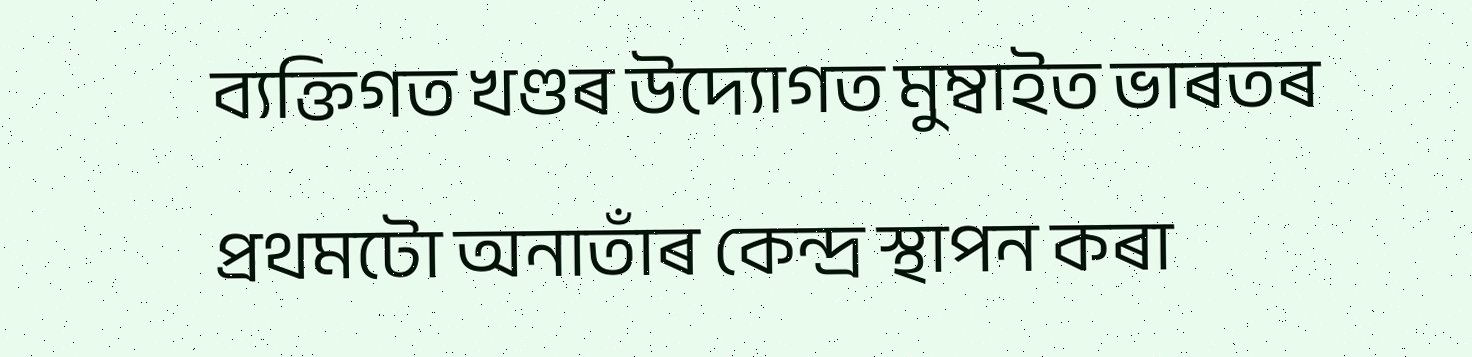ব্যক্তিগত খণ্ডৰ উদ্যোগত মুম্বাইত ভাৰতৰ প্ৰথমটো অনাতাঁৰ কেন্দ্ৰ স্থাপন কৰা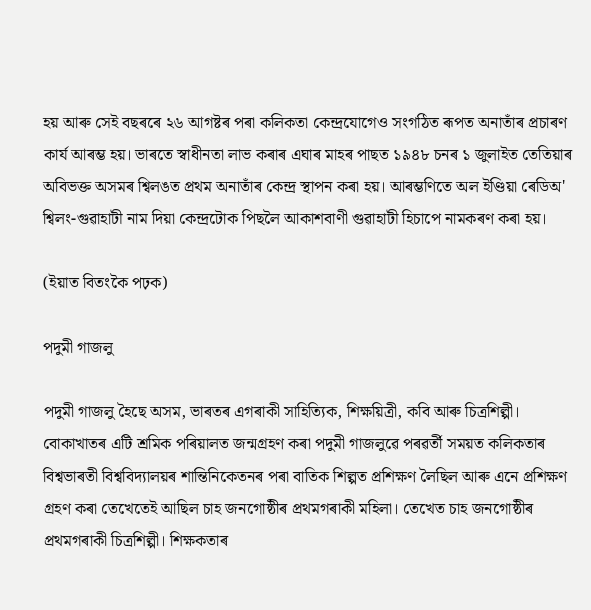হয় আৰু সেই বছৰৰে ২৬ আগষ্টৰ পৰা কলিকতা কেন্দ্ৰযোগেও সংগঠিত ৰূপত অনাতাঁৰ প্ৰচাৰণ কাৰ্য আৰম্ভ হয়। ভাৰতে স্বাধীনতা লাভ কৰাৰ এঘাৰ মাহৰ পাছত ১৯৪৮ চনৰ ১ জুলাইত তেতিয়াৰ অবিভক্ত অসমৰ শ্বিলঙত প্ৰথম অনাতাঁৰ কেন্দ্ৰ স্থাপন কৰা হয়। আৰম্ভণিতে অল ইণ্ডিয়া ৰেডিঅ' শ্বিলং-গুৱাহাটী নাম দিয়া কেন্দ্ৰটোক পিছলৈ আকাশবাণী গুৱাহাটী হিচাপে নামকৰণ কৰা হয়।

(ইয়াত বিতংকৈ পঢ়ক)

পদুমী গাজলু

পদুমী গাজলু হৈছে অসম, ভাৰতৰ এগৰাকী সাহিত্যিক, শিক্ষয়িত্ৰী, কবি আৰু চিত্ৰশিল্পী। বোকাখাতৰ এটি শ্ৰমিক পৰিয়ালত জন্মগ্ৰহণ কৰা পদুমী গাজলুৱে পৰৱৰ্তী সময়ত কলিকতাৰ বিশ্বভাৰতী বিশ্ববিদ্যালয়ৰ শান্তিনিকেতনৰ পৰা বাতিক শিল্পত প্ৰশিক্ষণ লৈছিল আৰু এনে প্ৰশিক্ষণ গ্ৰহণ কৰা তেখেতেই আছিল চাহ জনগোষ্ঠীৰ প্ৰথমগৰাকী মহিলা। তেখেত চাহ জনগোষ্ঠীৰ প্ৰথমগৰাকী চিত্ৰশিল্পী। শিক্ষকতাৰ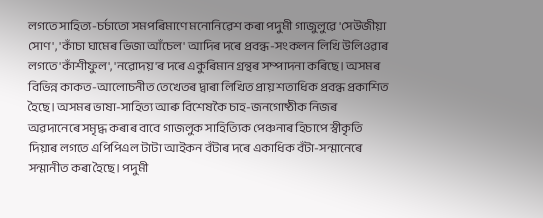লগতে সাহিত্য-চৰ্চাতো সমপৰিমাণে মনোনিৱেশ কৰা পদুমী গাজুলুৱে 'সেউজীয়া সোণ', 'কাঁচা ঘামেৰ ভিজা আঁচেল' আদিৰ দৰে প্ৰবন্ধ-সংকলন লিখি উলিওৱাৰ লগতে 'কাঁশীফুল', 'নৱোদয়'ৰ দৰে একুৰিমান গ্ৰন্থৰ সম্পাদনা কৰিছে। অসমৰ বিভিন্ন কাকত-আলোচনীত তেখেতৰ দ্বাৰা লিখিত প্ৰায় শতাধিক প্ৰবন্ধ প্ৰকাশিত হৈছে। অসমৰ ভাষা-সাহিত্য আৰু বিশেষকৈ চাহ-জনগোষ্ঠীক নিজৰ অৱদানেৰে সমৃদ্ধ কৰাৰ বাবে গাজলুক সাহিত্যিক পেঞ্চনাৰ হিচাপে স্বীকৃতি দিয়াৰ লগতে এপিপিএল টাটা আইকন বঁটাৰ দৰে একাধিক বঁটা-সন্মানেৰে সন্মানীত কৰা হৈছে। পদুমী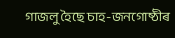গাজলু হৈছে চাহ-জনগোষ্ঠীৰ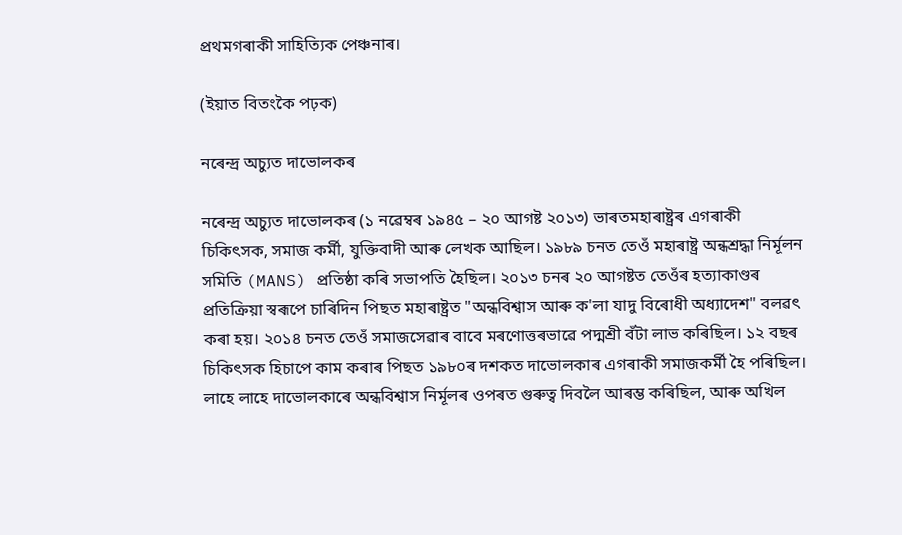প্ৰথমগৰাকী সাহিত্যিক পেঞ্চনাৰ।

(ইয়াত বিতংকৈ পঢ়ক)

নৰেন্দ্ৰ অচ্যুত দাভোলকৰ

নৰেন্দ্ৰ অচ্যুত দাভোলকৰ (১ নৱেম্বৰ ১৯৪৫ – ২০ আগষ্ট ২০১৩) ভাৰতমহাৰাষ্ট্ৰৰ এগৰাকী চিকিৎসক, সমাজ কৰ্মী, যুক্তিবাদী আৰু লেখক আছিল। ১৯৮৯ চনত তেওঁ মহাৰাষ্ট্ৰ অন্ধশ্ৰদ্ধা নিৰ্মূলন সমিতি (MANS) প্ৰতিষ্ঠা কৰি সভাপতি হৈছিল। ২০১৩ চনৰ ২০ আগষ্টত তেওঁৰ হত্যাকাণ্ডৰ প্ৰতিক্ৰিয়া স্বৰূপে চাৰিদিন পিছত মহাৰাষ্ট্ৰত "অন্ধবিশ্বাস আৰু ক'লা যাদু বিৰোধী অধ্যাদেশ" বলৱৎ কৰা হয়। ২০১৪ চনত তেওঁ সমাজসেৱাৰ বাবে মৰণোত্তৰভাৱে পদ্মশ্ৰী বঁটা লাভ কৰিছিল। ১২ বছৰ চিকিৎসক হিচাপে কাম কৰাৰ পিছত ১৯৮০ৰ দশকত দাভোলকাৰ এগৰাকী সমাজকৰ্মী হৈ পৰিছিল। লাহে লাহে দাভোলকাৰে অন্ধবিশ্বাস নিৰ্মূলৰ ওপৰত গুৰুত্ব দিবলৈ আৰম্ভ কৰিছিল, আৰু অখিল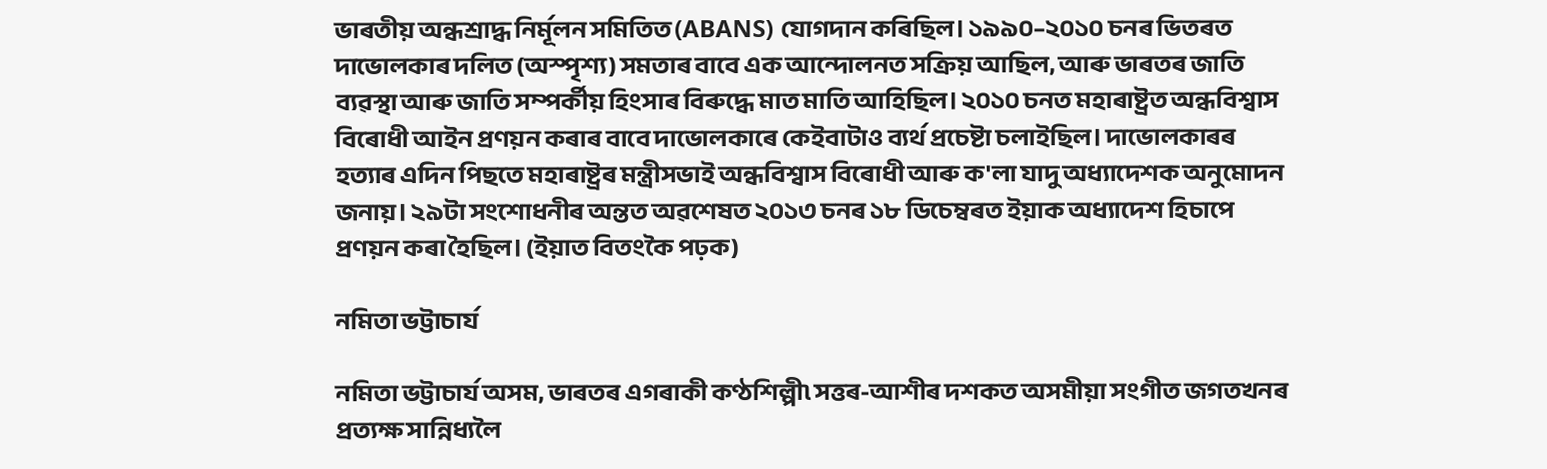ভাৰতীয় অন্ধশ্ৰাদ্ধ নিৰ্মূলন সমিতিত (ABANS) যোগদান কৰিছিল। ১৯৯০–২০১০ চনৰ ভিতৰত দাভোলকাৰ দলিত (অস্পৃশ্য) সমতাৰ বাবে এক আন্দোলনত সক্ৰিয় আছিল, আৰু ভাৰতৰ জাতি ব্যৱস্থা আৰু জাতি সম্পৰ্কীয় হিংসাৰ বিৰুদ্ধে মাত মাতি আহিছিল। ২০১০ চনত মহাৰাষ্ট্ৰত অন্ধবিশ্বাস বিৰোধী আইন প্ৰণয়ন কৰাৰ বাবে দাভোলকাৰে কেইবাটাও ব্যৰ্থ প্ৰচেষ্টা চলাইছিল। দাভোলকাৰৰ হত্যাৰ এদিন পিছতে মহাৰাষ্ট্ৰৰ মন্ত্ৰীসভাই অন্ধবিশ্বাস বিৰোধী আৰু ক'লা যাদু অধ্যাদেশক অনুমোদন জনায়। ২৯টা সংশোধনীৰ অন্তত অৱশেষত ২০১৩ চনৰ ১৮ ডিচেম্বৰত ইয়াক অধ্যাদেশ হিচাপে প্ৰণয়ন কৰা হৈছিল। (ইয়াত বিতংকৈ পঢ়ক)

নমিতা ভট্টাচাৰ্য

নমিতা ভট্টাচাৰ্য অসম, ভাৰতৰ এগৰাকী কণ্ঠশিল্পী৷ সত্তৰ-আশীৰ দশকত অসমীয়া সংগীত জগতখনৰ প্ৰত্যক্ষ সান্নিধ্যলৈ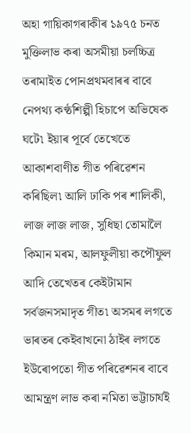অহা গায়িকাগৰাকীৰ ১৯৭৫ চনত মুক্তিলাভ কৰা অসমীয়া চলচ্চিত্ৰ তৰামাইত পোনপ্ৰথমবাৰৰ বাবে নেপথ্য কণ্ঠশিল্পী হিচাপে অভিষেক ঘটে৷ ইয়াৰ পূৰ্বে তেখেতে আকাশবাণীত গীত পৰিৱেশন কৰিছিল৷ আলি ঢাকি পৰ শালিকী, লাজ লাজ লাজ, সুধিছা তোমালৈ কিমান মৰম, আলফুলীয়া কপৌফুল আদি তেখেতৰ কেইটামান সৰ্বজনসমাদৃত গীত৷ অসমৰ লগতে ভাৰতৰ কেইবাখনো ঠাইৰ লগতে ইউৰোপতো গীত পৰিৱেশনৰ বাবে আমন্ত্ৰণ লাভ কৰা নমিতা ভট্টাচাৰ্যই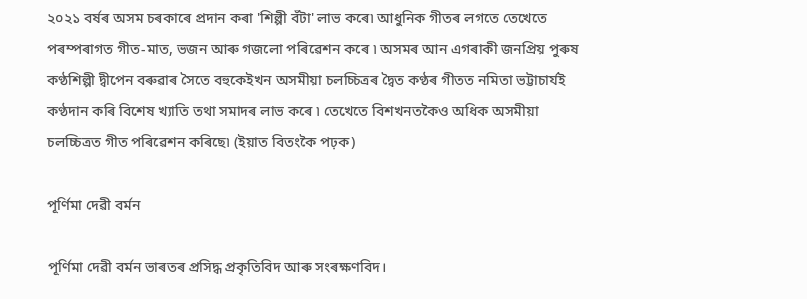২০২১ বৰ্ষৰ অসম চৰকাৰে প্ৰদান কৰা 'শিল্পী বঁটা' লাভ কৰে৷ আধুনিক গীতৰ লগতে তেখেতে পৰম্পৰাগত গীত-মাত, ভজন আৰু গজলো পৰিৱেশন কৰে ৷ অসমৰ আন এগৰাকী জনপ্ৰিয় পুৰুষ কণ্ঠশিল্পী দ্বীপেন বৰুৱাৰ সৈতে বহুকেইখন অসমীয়া চলচ্চিত্ৰৰ দ্বৈত কণ্ঠৰ গীতত নমিতা ভট্টাচাৰ্যই কণ্ঠদান কৰি বিশেষ খ্যাতি তথা সমাদৰ লাভ কৰে ৷ তেখেতে বিশখনতকৈও অধিক অসমীয়া চলচ্চিত্ৰত গীত পৰিৱেশন কৰিছে৷ (ইয়াত বিতংকৈ পঢ়ক)

পূৰ্ণিমা দেৱী বৰ্মন

পূৰ্ণিমা দেৱী বৰ্মন ভাৰতৰ প্ৰসিদ্ধ প্ৰকৃতিবিদ আৰু সংৰক্ষণবিদ।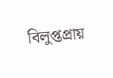বিলুপ্তপ্ৰায়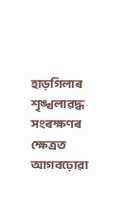হাড়গিলাৰ শৃঙ্খলাৱদ্ধ সংৰক্ষণৰ ক্ষেত্ৰত আগবঢ়োৱা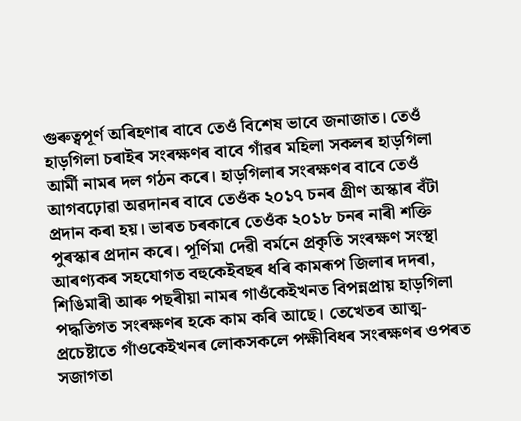গুৰুত্বপূৰ্ণ অৰিহণাৰ বাবে তেওঁ বিশেষ ভাবে জনাজাত। তেওঁ হাড়গিলা চৰাইৰ সংৰক্ষণৰ বাবে গাঁৱৰ মহিলা সকলৰ হাড়গিলা আৰ্মী নামৰ দল গঠন কৰে। হাড়গিলাৰ সংৰক্ষণৰ বাবে তেওঁ আগবঢ়োৱা অৱদানৰ বাবে তেওঁক ২০১৭ চনৰ গ্ৰীণ অস্কাৰ বঁটা প্ৰদান কৰা হয়। ভাৰত চৰকাৰে তেওঁক ২০১৮ চনৰ নাৰী শক্তি পুৰস্কাৰ প্ৰদান কৰে। পূৰ্ণিমা দেৱী বৰ্মনে প্ৰকৃতি সংৰক্ষণ সংস্থা আৰণ্যকৰ সহযোগত বহুকেইবছৰ ধৰি কামৰূপ জিলাৰ দদৰা, শিঙিমাৰী আৰু পছৰীয়া নামৰ গাওঁকেইখনত বিপন্নপ্ৰায় হাড়গিলা পদ্ধতিগত সংৰক্ষণৰ হকে কাম কৰি আছে। তেখেতৰ আত্ম-প্ৰচেষ্টাতে গাঁওকেইখনৰ লোকসকলে পক্ষীবিধৰ সংৰক্ষণৰ ওপৰত সজাগতা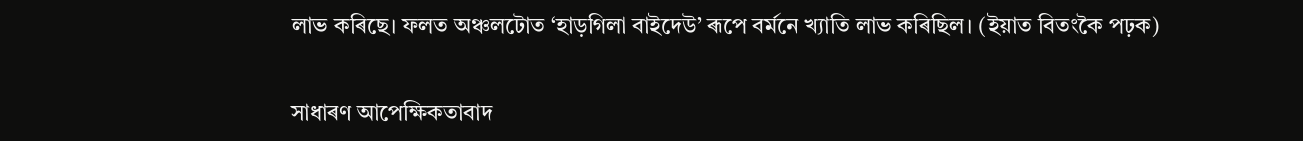লাভ কৰিছে। ফলত অঞ্চলটোত ‘হাড়গিলা বাইদেউ’ ৰূপে বৰ্মনে খ্যাতি লাভ কৰিছিল। (ইয়াত বিতংকৈ পঢ়ক)

সাধাৰণ আপেক্ষিকতাবাদ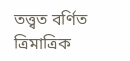তত্ত্বত বৰ্ণিত ত্ৰিমাত্ৰিক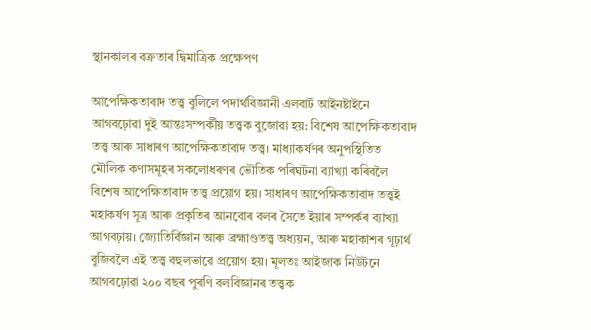স্থানকালৰ বক্ৰতাৰ দ্বিমাত্ৰিক প্ৰক্ষেপণ

আপেক্ষিকতাবাদ তত্ত্ব বুলিলে পদাৰ্থবিজ্ঞানী এলবাৰ্ট আইনষ্টাইনে আগবঢ়োৱা দুই আন্তঃসম্পৰ্কীয় তত্ত্বক বুজোৱা হয়: বিশেষ আপেক্ষিকতাবাদ তত্ত্ব আৰু সাধাৰণ আপেক্ষিকতাবাদ তত্ত্ব। মাধ্যাকৰ্ষণৰ অনুপস্থিতিত মৌলিক কণাসমূহৰ সকলোধৰণৰ ভৌতিক পৰিঘটনা ব্যাখ্যা কৰিবলৈ বিশেষ আপেক্ষিতাবাদ তত্ত্ব প্ৰয়োগ হয়। সাধাৰণ আপেক্ষিকতাবাদ তত্ত্বই মহাকৰ্ষণ সূত্ৰ আৰু প্ৰকৃতিৰ আনবোৰ বলৰ সৈতে ইয়াৰ সম্পৰ্কৰ ব্যাখ্যা আগবঢ়ায়। জ্যোতিৰ্বিজ্ঞান আৰু ব্ৰহ্মাণ্ডতত্ত্ব অধ্যয়ন, আৰু মহাকাশৰ গূঢ়াৰ্থ বুজিবলৈ এই তত্ত্ব বহুলভাৱে প্ৰয়োগ হয়। মূলতঃ আইজাক নিউটনে আগবঢ়োৱা ২০০ বছৰ পুৰণি বলবিজ্ঞানৰ তত্ত্বক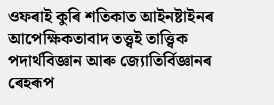ওফৰাই কুৰি শতিকাত আইনষ্টাইনৰ আপেক্ষিকতাবাদ তত্ত্বই তাত্ত্বিক পদাৰ্থবিজ্ঞান আৰু জ্যোতিৰ্বিজ্ঞানৰ ৰেহৰূপ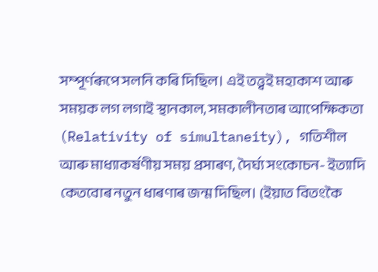সম্পূৰ্ণৰূপে সলনি কৰি দিছিল। এই তত্ত্বই মহাকাশ আৰু সময়ক লগ লগাই স্থানকাল, সমকালীনতাৰ আপেক্ষিকতা (Relativity of simultaneity), গতিশীল আৰু মাধ্যাকৰ্ষণীয় সময় প্ৰসাৰণ, দৈৰ্ঘ্য সংকোচন- ইত্যাদি কেতবোৰ নতুন ধাৰণাৰ জন্ম দিছিল। (ইয়াত বিতংকৈ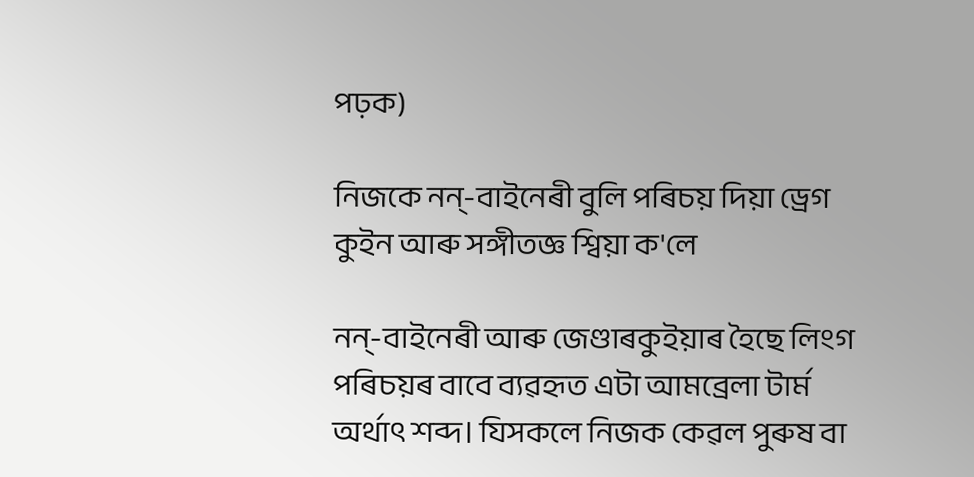পঢ়ক)

নিজকে নন্-বাইনেৰী বুলি পৰিচয় দিয়া ড্ৰেগ কুইন আৰু সঙ্গীতজ্ঞ শ্বিয়া ক'লে

নন্-বাইনেৰী আৰু জেণ্ডাৰকুইয়াৰ হৈছে লিংগ পৰিচয়ৰ বাবে ব্যৱহৃত এটা আমব্ৰেলা টাৰ্ম অৰ্থাৎ শব্দ। যিসকলে নিজক কেৱল পুৰুষ বা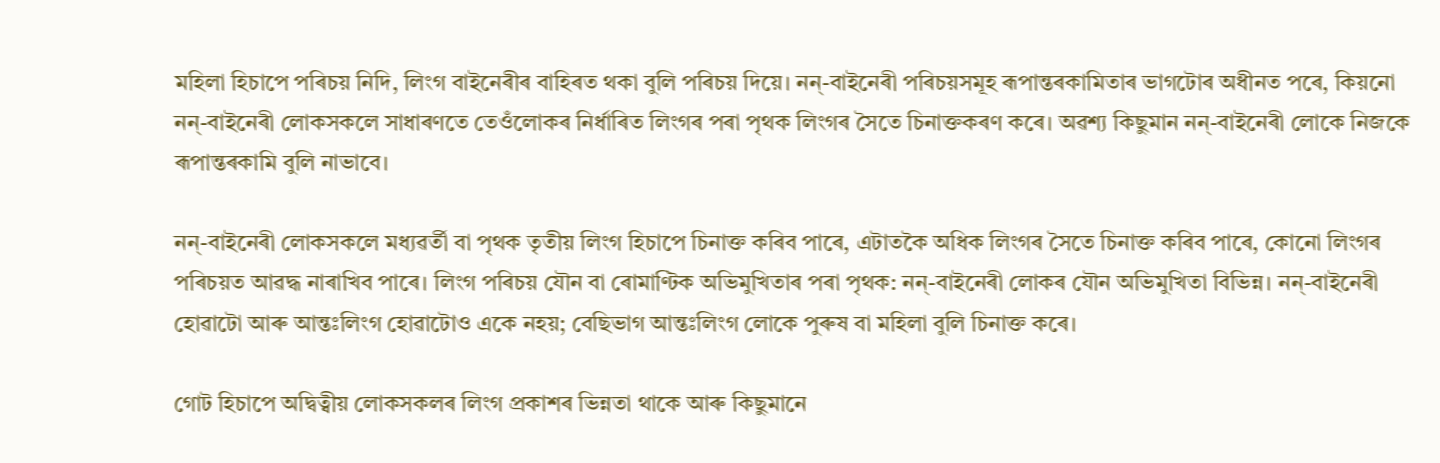মহিলা হিচাপে পৰিচয় নিদি, লিংগ বাইনেৰীৰ বাহিৰত থকা বুলি পৰিচয় দিয়ে। নন্-বাইনেৰী পৰিচয়সমূহ ৰূপান্তৰকামিতাৰ ভাগটোৰ অধীনত পৰে, কিয়নো নন্-বাইনেৰী লোকসকলে সাধাৰণতে তেওঁলোকৰ নিৰ্ধাৰিত লিংগৰ পৰা পৃথক লিংগৰ সৈতে চিনাক্তকৰণ কৰে। অৱশ্য কিছুমান নন্-বাইনেৰী লোকে নিজকে ৰূপান্তৰকামি বুলি নাভাবে।

নন্-বাইনেৰী লোকসকলে মধ্যৱৰ্তী বা পৃথক তৃতীয় লিংগ হিচাপে চিনাক্ত কৰিব পাৰে, এটাতকৈ অধিক লিংগৰ সৈতে চিনাক্ত কৰিব পাৰে, কোনো লিংগৰ পৰিচয়ত আৱদ্ধ নাৰাখিব পাৰে। লিংগ পৰিচয় যৌন বা ৰোমাণ্টিক অভিমুখিতাৰ পৰা পৃথক: নন্-বাইনেৰী লোকৰ যৌন অভিমুখিতা বিভিন্ন। নন্-বাইনেৰী হোৱাটো আৰু আন্তঃলিংগ হোৱাটোও একে নহয়; বেছিভাগ আন্তঃলিংগ লোকে পুৰুষ বা মহিলা বুলি চিনাক্ত কৰে।

গোট হিচাপে অদ্বিত্বীয় লোকসকলৰ লিংগ প্ৰকাশৰ ভিন্নতা থাকে আৰু কিছুমানে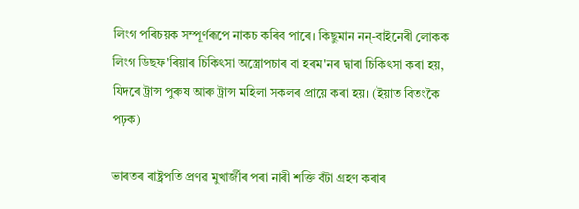লিংগ পৰিচয়ক সম্পূৰ্ণৰূপে নাকচ কৰিব পাৰে। কিছুমান নন্-বাইনেৰী লোকক লিংগ ডিছফ'ৰিয়াৰ চিকিৎসা অস্ত্ৰোপচাৰ বা হৰম'নৰ দ্বাৰা চিকিৎসা কৰা হয়, যিদৰে ট্ৰান্স পুৰুষ আৰু ট্ৰান্স মহিলা সকলৰ প্ৰায়ে কৰা হয়। (ইয়াত বিতংকৈ পঢ়ক)

ভাৰতৰ ৰাষ্ট্ৰপতি প্ৰণৱ মুখাৰ্জীৰ পৰা নাৰী শক্তি বঁটা গ্ৰহণ কৰাৰ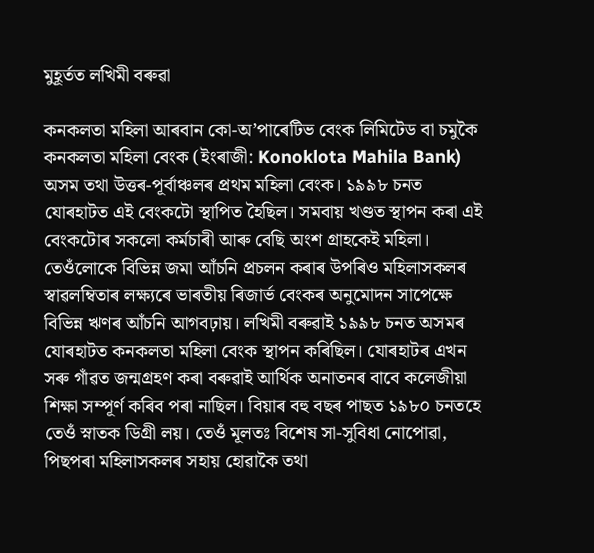মুহূৰ্তত লখিমী বৰুৱা

কনকলতা মহিলা আৰবান কো-অ’পাৰেটিভ বেংক লিমিটেড বা চমুকৈ কনকলতা মহিলা বেংক (ইংৰাজী: Konoklota Mahila Bank) অসম তথা উত্তৰ-পূৰ্বাঞ্চলৰ প্ৰথম মহিলা বেংক। ১৯৯৮ চনত যোৰহাটত এই বেংকটো স্থাপিত হৈছিল। সমবায় খণ্ডত স্থাপন কৰা এই বেংকটোৰ সকলো কৰ্মচাৰী আৰু বেছি অংশ গ্ৰাহকেই মহিলা। তেওঁলোকে বিভিন্ন জমা আঁচনি প্ৰচলন কৰাৰ উপৰিও মহিলাসকলৰ স্বাৱলম্বিতাৰ লক্ষ্যৰে ভাৰতীয় ৰিজাৰ্ভ বেংকৰ অনুমোদন সাপেক্ষে বিভিন্ন ঋণৰ আঁচনি আগবঢ়ায়। লখিমী বৰুৱাই ১৯৯৮ চনত অসমৰ যোৰহাটত কনকলতা মহিলা বেংক স্থাপন কৰিছিল। যোৰহাটৰ এখন সৰু গাঁৱত জন্মগ্ৰহণ কৰা বৰুৱাই আৰ্থিক অনাতনৰ বাবে কলেজীয়া শিক্ষা সম্পূৰ্ণ কৰিব পৰা নাছিল। বিয়াৰ বহু বছৰ পাছত ১৯৮০ চনতহে তেওঁ স্নাতক ডিগ্ৰী লয়। তেওঁ মূলতঃ বিশেষ সা-সুবিধা নোপোৱা, পিছপৰা মহিলাসকলৰ সহায় হোৱাকৈ তথা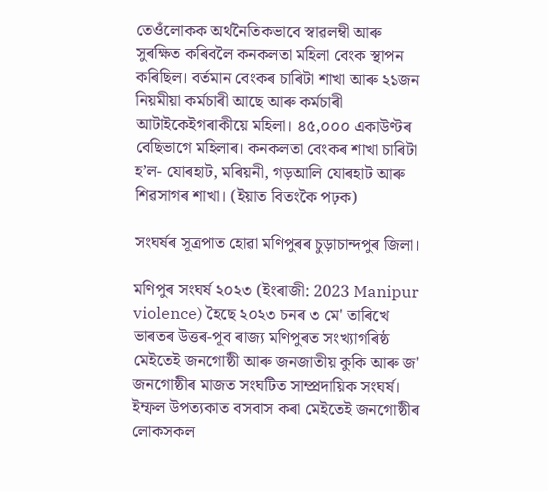তেওঁলোকক অৰ্থনৈতিকভাবে স্বাৱলম্বী আৰু সুৰক্ষিত কৰিবলৈ কনকলতা মহিলা বেংক স্থাপন কৰিছিল। বৰ্তমান বেংকৰ চাৰিটা শাখা আৰু ২১জন নিয়মীয়া কৰ্মচাৰী আছে আৰু কৰ্মচাৰী আটাইকেইগৰাকীয়ে মহিলা। ৪৫,০০০ একাউণ্টৰ বেছিভাগে মহিলাৰ। কনকলতা বেংকৰ শাখা চাৰিটা হ’ল- যোৰহাট, মৰিয়নী, গড়আলি যোৰহাট আৰু শিৱসাগৰ শাখা। (ইয়াত বিতংকৈ পঢ়ক)

সংঘৰ্ষৰ সূত্ৰপাত হোৱা মণিপুৰৰ চুড়াচান্দপুৰ জিলা।

মণিপুৰ সংঘৰ্ষ ২০২৩ (ইংৰাজী: 2023 Manipur violence) হৈছে ২০২৩ চনৰ ৩ মে' তাৰিখে ভাৰতৰ উত্তৰ-পূব ৰাজ্য মণিপুৰত সংখ্যাগৰিষ্ঠ মেইতেই জনগোষ্ঠী আৰু জনজাতীয় কুকি আৰু জ' জনগোষ্ঠীৰ মাজত সংঘটিত সাম্প্ৰদায়িক সংঘৰ্ষ। ইম্ফল উপত্যকাত বসবাস কৰা মেইতেই জনগোষ্ঠীৰ লোকসকল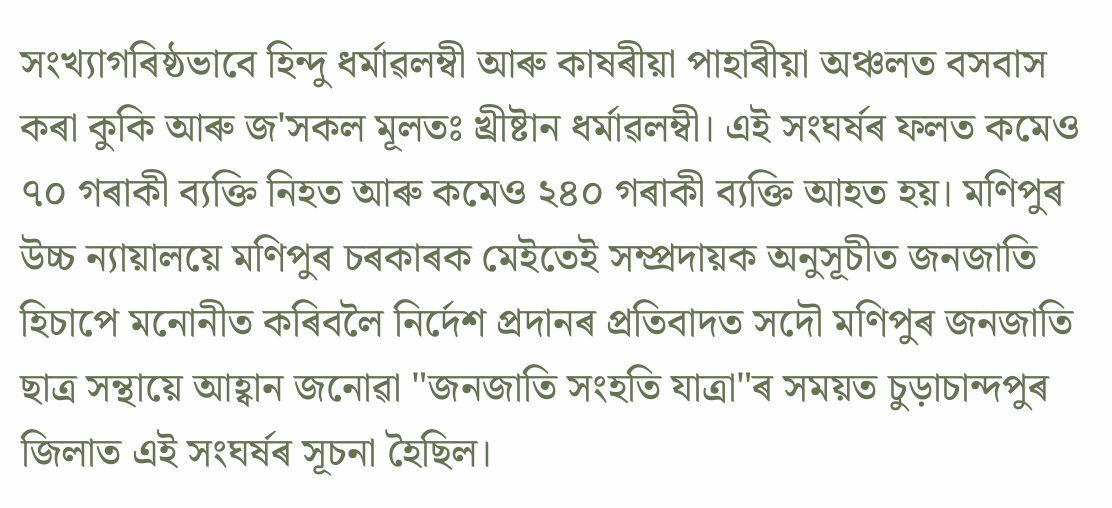সংখ্যাগৰিষ্ঠভাবে হিন্দু ধৰ্মাৱলম্বী আৰু কাষৰীয়া পাহাৰীয়া অঞ্চলত বসবাস কৰা কুকি আৰু জ'সকল মূলতঃ খ্ৰীষ্টান ধৰ্মাৱলম্বী। এই সংঘৰ্ষৰ ফলত কমেও ৭০ গৰাকী ব্যক্তি নিহত আৰু কমেও ২৪০ গৰাকী ব্যক্তি আহত হয়। মণিপুৰ উচ্চ ন্যায়ালয়ে মণিপুৰ চৰকাৰক মেইতেই সম্প্ৰদায়ক অনুসূচীত জনজাতি হিচাপে মনোনীত কৰিবলৈ নিৰ্দেশ প্ৰদানৰ প্ৰতিবাদত সদৌ মণিপুৰ জনজাতি ছাত্ৰ সন্থায়ে আহ্বান জনোৱা "জনজাতি সংহতি যাত্ৰা"ৰ সময়ত চুড়াচান্দপুৰ জিলাত এই সংঘৰ্ষৰ সূচনা হৈছিল।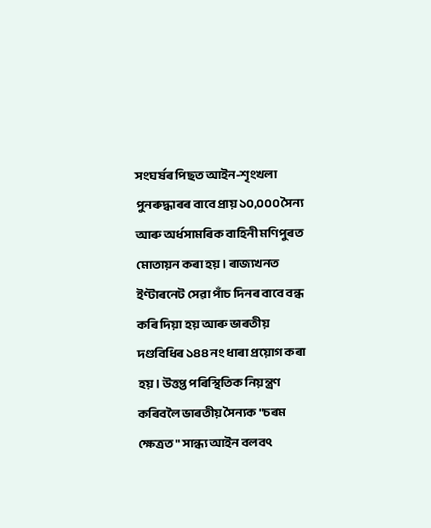সংঘৰ্ষৰ পিছত আইন-শৃংখলা পুনৰুদ্ধাৰৰ বাবে প্ৰায় ১০,০০০ সৈন্য আৰু অৰ্ধসামৰিক বাহিনী মণিপুৰত মোতায়ন কৰা হয়। ৰাজ্যখনত ইণ্টাৰনেট সেৱা পাঁচ দিনৰ বাবে বন্ধ কৰি দিয়া হয় আৰু ভাৰতীয় দণ্ডবিধিৰ ১৪৪ নং ধাৰা প্ৰয়োগ কৰা হয়। উত্তপ্ত পৰিস্থিতিক নিয়ন্ত্ৰণ কৰিবলৈ ভাৰতীয় সৈন্যক "চৰম ক্ষেত্ৰত" সান্ধ্য আইন বলবৎ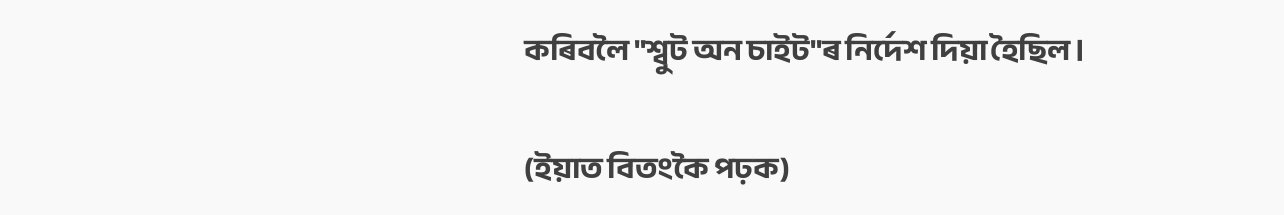কৰিবলৈ "শ্বুট অন চাইট"ৰ নিৰ্দেশ দিয়া হৈছিল।

(ইয়াত বিতংকৈ পঢ়ক)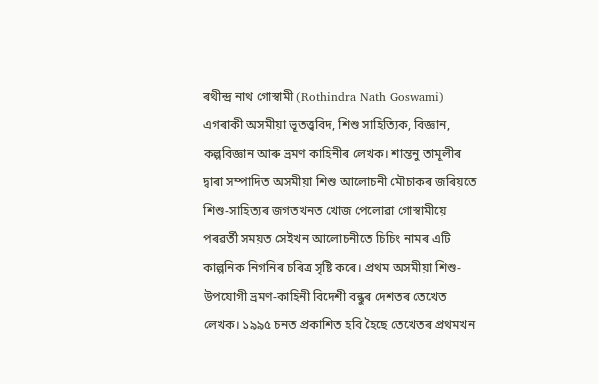ৰথীন্দ্ৰ নাথ গোস্বামী (Rothindra Nath Goswami) এগৰাকী অসমীয়া ভূতত্ত্ববিদ, শিশু সাহিত্যিক, বিজ্ঞান, কল্পবিজ্ঞান আৰু ভ্ৰমণ কাহিনীৰ লেখক। শান্তনু তামূলীৰ দ্বাৰা সম্পাদিত অসমীয়া শিশু আলোচনী মৌচাকৰ জৰিয়তে শিশু-সাহিত্যৰ জগতখনত খোজ পেলোৱা গোস্বামীয়ে পৰৱৰ্তী সময়ত সেইখন আলোচনীতে চিচিং নামৰ এটি কাল্পনিক নিগনিৰ চৰিত্ৰ সৃষ্টি কৰে। প্ৰথম অসমীয়া শিশু-উপযোগী ভ্ৰমণ-কাহিনী বিদেশী বন্ধুৰ দেশতৰ তেখেত লেখক। ১৯৯৫ চনত প্ৰকাশিত হবি হৈছে তেখেতৰ প্ৰথমখন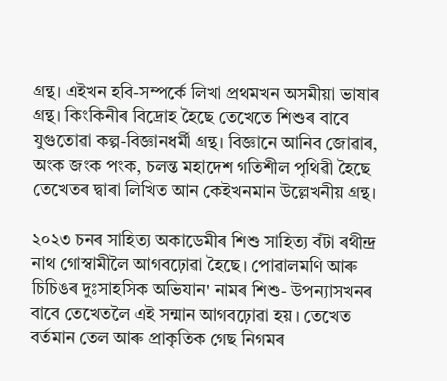গ্ৰন্থ। এইখন হবি-সম্পৰ্কে লিখা প্ৰথমখন অসমীয়া ভাষাৰ গ্ৰন্থ। কিংকিনীৰ বিদ্ৰোহ হৈছে তেখেতে শিশুৰ বাবে যুগুতোৱা কল্প-বিজ্ঞানধৰ্মী গ্ৰন্থ। বিজ্ঞানে আনিব জোৱাৰ, অংক জংক পংক, চলন্ত মহাদেশ গতিশীল পৃথিৱী হৈছে তেখেতৰ দ্বাৰা লিখিত আন কেইখনমান উল্লেখনীয় গ্ৰন্থ।

২০২৩ চনৰ সাহিত্য অকাডেমীৰ শিশু সাহিত্য বঁটা ৰথীন্দ্ৰ নাথ গোস্বামীলৈ আগবঢ়োৱা হৈছে। পোৱালমণি আৰু চিচিঙৰ দুঃসাহসিক অভিযান' নামৰ শিশু- উপন্যাসখনৰ বাবে তেখেতলৈ এই সন্মান আগবঢ়োৱা হয়। তেখেত বৰ্তমান তেল আৰু প্ৰাকৃতিক গেছ নিগমৰ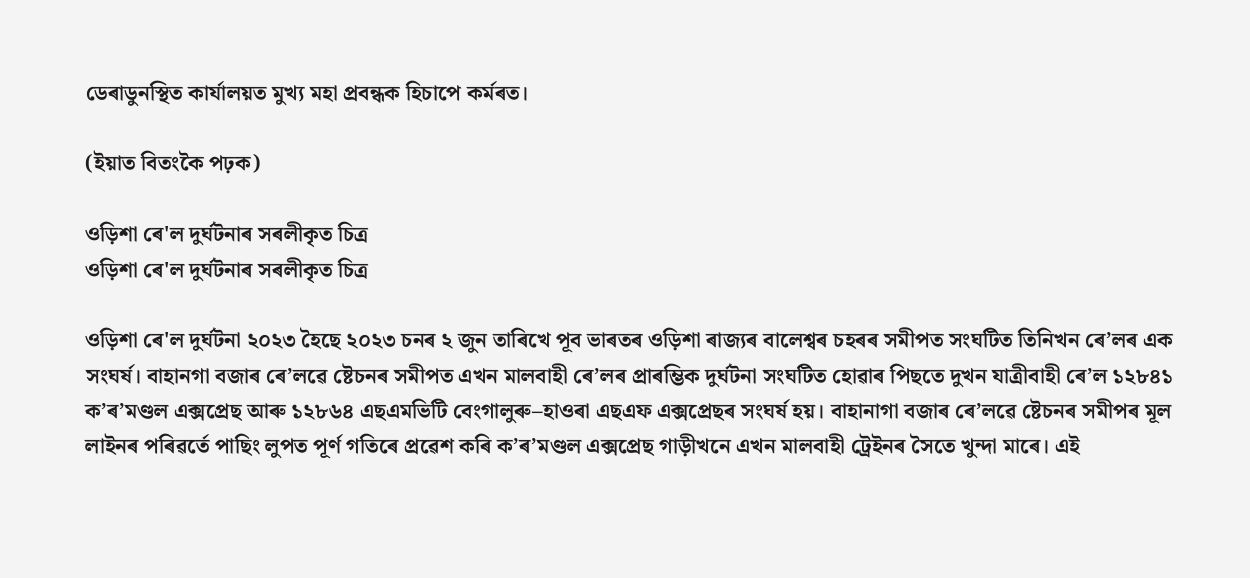ডেৰাডুনস্থিত কাৰ্যালয়ত মুখ্য মহা প্ৰবন্ধক হিচাপে কৰ্মৰত।

(ইয়াত বিতংকৈ পঢ়ক)

ওড়িশা ৰে'ল দুৰ্ঘটনাৰ সৰলীকৃত চিত্ৰ
ওড়িশা ৰে'ল দুৰ্ঘটনাৰ সৰলীকৃত চিত্ৰ

ওড়িশা ৰে'ল দুৰ্ঘটনা ২০২৩ হৈছে ২০২৩ চনৰ ২ জুন তাৰিখে পূব ভাৰতৰ ওড়িশা ৰাজ্যৰ বালেশ্বৰ চহৰৰ সমীপত সংঘটিত তিনিখন ৰে’লৰ এক সংঘৰ্ষ। বাহানগা বজাৰ ৰে’লৱে ষ্টেচনৰ সমীপত এখন মালবাহী ৰে’লৰ প্ৰাৰম্ভিক দুৰ্ঘটনা সংঘটিত হোৱাৰ পিছতে দুখন যাত্ৰীবাহী ৰে’ল ১২৮৪১ ক’ৰ’মণ্ডল এক্সপ্ৰেছ আৰু ১২৮৬৪ এছএমভিটি বেংগালুৰু–হাওৰা এছএফ এক্সপ্ৰেছৰ সংঘৰ্ষ হয়। বাহানাগা বজাৰ ৰে’লৱে ষ্টেচনৰ সমীপৰ মূল লাইনৰ পৰিৱৰ্তে পাছিং লুপত পূৰ্ণ গতিৰে প্ৰৱেশ কৰি ক’ৰ’মণ্ডল এক্সপ্ৰেছ গাড়ীখনে এখন মালবাহী ট্ৰেইনৰ সৈতে খুন্দা মাৰে। এই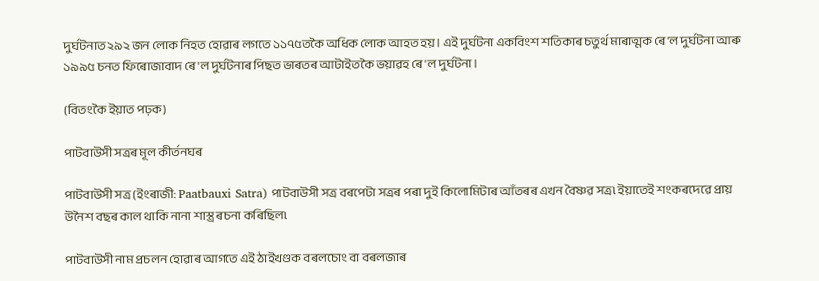দুৰ্ঘটনাত ২৯২ জন লোক নিহত হোৱাৰ লগতে ১১৭৫তকৈ অধিক লোক আহত হয়। এই দুৰ্ঘটনা একবিংশ শতিকাৰ চতুৰ্থ মাৰাত্মক ৰে'ল দুৰ্ঘটনা আৰু ১৯৯৫ চনত ফিৰোজাবাদ ৰে'ল দুৰ্ঘটনাৰ পিছত ভাৰতৰ আটাইতকৈ ভয়াৱহ ৰে'ল দুৰ্ঘটনা।

(বিতংকৈ ইয়াত পঢ়ক)

পাটবাউসী সত্ৰৰ মূল কীৰ্তনঘৰ

পাটবাউসী সত্ৰ (ইংৰাজী: Paatbauxi Satra) পাটবাউসী সত্ৰ বৰপেটা সত্ৰৰ পৰা দুই কিলোমিটাৰ আঁতৰৰ এখন বৈষ্ণৱ সত্ৰ৷ ইয়াতেই শংকৰদেৱে প্ৰায় উনৈশ বছৰ কাল থাকি নানা শাস্ত্ৰ ৰচনা কৰিছিল৷

পাটবাউসী নাম প্ৰচলন হোৱাৰ আগতে এই ঠাইখণ্ডক বৰলচোং বা বৰলজাৰ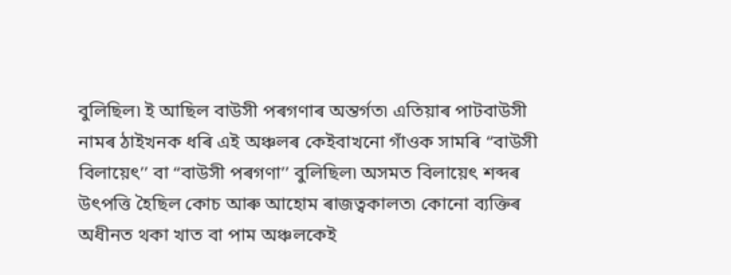বুলিছিল৷ ই আছিল বাউসী পৰগণাৰ অন্তৰ্গত৷ এতিয়াৰ পাটবাউসী নামৰ ঠাইখনক ধৰি এই অঞ্চলৰ কেইবাখনো গাঁওক সামৰি “বাউসী বিলায়েৎ’’ বা “বাউসী পৰগণা’’ বুলিছিল৷ অসমত বিলায়েৎ শব্দৰ উৎপত্তি হৈছিল কোচ আৰু আহোম ৰাজত্বকালত৷ কোনো ব্যক্তিৰ অধীনত থকা খাত বা পাম অঞ্চলকেই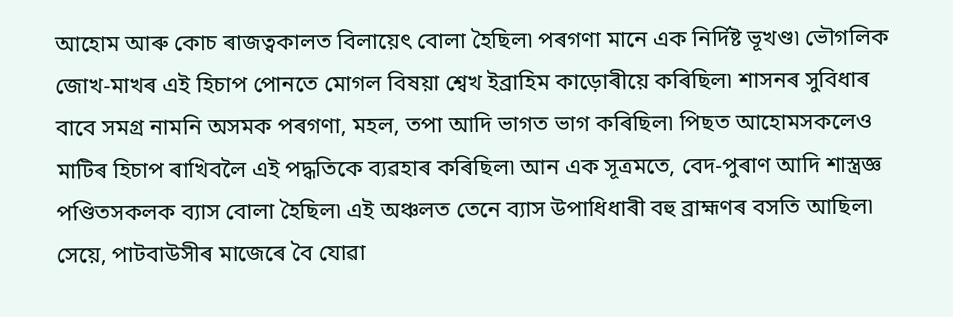আহোম আৰু কোচ ৰাজত্বকালত বিলায়েৎ বোলা হৈছিল৷ পৰগণা মানে এক নিৰ্দিষ্ট ভূখণ্ড৷ ভৌগলিক জোখ-মাখৰ এই হিচাপ পোনতে মোগল বিষয়া শ্বেখ ইব্ৰাহিম কাড়োৰীয়ে কৰিছিল৷ শাসনৰ সুবিধাৰ বাবে সমগ্ৰ নামনি অসমক পৰগণা, মহল, তপা আদি ভাগত ভাগ কৰিছিল৷ পিছত আহোমসকলেও মাটিৰ হিচাপ ৰাখিবলৈ এই পদ্ধতিকে ব্যৱহাৰ কৰিছিল৷ আন এক সূত্ৰমতে, বেদ-পুৰাণ আদি শাস্ত্ৰজ্ঞ পণ্ডিতসকলক ব্যাস বোলা হৈছিল৷ এই অঞ্চলত তেনে ব্যাস উপাধিধাৰী বহু ব্ৰাহ্মণৰ বসতি আছিল৷ সেয়ে, পাটবাউসীৰ মাজেৰে বৈ যোৱা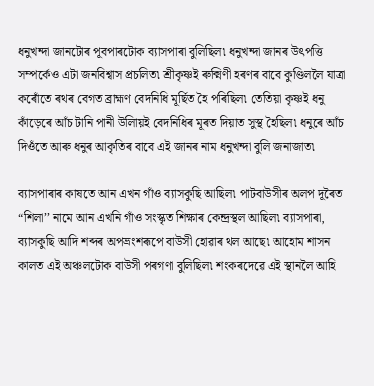ধনুখন্দা জানটোৰ পূবপাৰটোক ব্যাসপাৰা বুলিছিল৷ ধনুখন্দা জানৰ উৎপত্তি সম্পৰ্কেও এটা জনবিশ্বাস প্ৰচলিত৷ শ্ৰীকৃষ্ণই ৰুক্মিণী হৰণৰ বাবে কুণ্ডিললৈ যাত্ৰা কৰোঁতে ৰথৰ বেগত ব্ৰাহ্মণ বেদনিধি মূৰ্ছিত হৈ পৰিছিল৷ তেতিয়া কৃষ্ণই ধনু কাঁড়েৰে আঁচ টানি পানী উলিায়ই বেদনিধিৰ মূৰত দিয়াত সুস্থ হৈছিল৷ ধনুৰে আঁচ দিওঁতে আৰু ধনুৰ আকৃতিৰ বাবে এই জানৰ নাম ধনুখন্দা বুলি জনাজাত৷

ব্যাসপাৰাৰ কাষতে আন এখন গাঁও ব্যাসকুছি আছিল৷ পাটবাউসীৰ অলপ দূৰৈত “শিলা’’ নামে আন এখনি গাঁও সংস্কৃত শিক্ষাৰ কেন্দ্ৰস্থল আছিল৷ ব্যাসপাৰা, ব্যাসকুছি আদি শব্দৰ অপভ্ৰংশৰূপে বাউসী হোৱাৰ থল আছে৷ আহোম শাসন কালত এই অঞ্চলটোক বাউসী পৰগণা বুলিছিল৷ শংকৰদেৱে এই স্থানলৈ আহি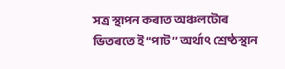সত্ৰ স্থাপন কৰাত অঞ্চলটোৰ ভিতৰতে ই “পাট’’ অৰ্থাৎ শ্ৰেষ্ঠস্থান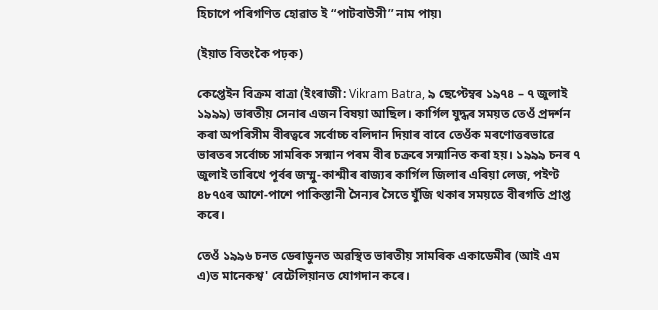হিচাপে পৰিগণিত হোৱাত ই “পাটবাউসী’’ নাম পায়৷

(ইয়াত বিতংকৈ পঢ়ক)

কেপ্তেইন বিক্ৰম বাত্ৰা (ইংৰাজী: Vikram Batra, ৯ ছেপ্টেম্বৰ ১৯৭৪ – ৭ জুলাই ১৯৯৯) ভাৰতীয় সেনাৰ এজন বিষয়া আছিল। কাৰ্গিল যুদ্ধৰ সময়ত তেওঁ প্ৰদৰ্শন কৰা অপৰিসীম বীৰত্বৰে সৰ্বোচ্চ বলিদান দিয়াৰ বাবে তেওঁক মৰণোত্তৰভাৱে ভাৰতৰ সৰ্বোচ্চ সামৰিক সন্মান পৰম বীৰ চক্ৰৰে সন্মানিত কৰা হয়। ১৯৯৯ চনৰ ৭ জুলাই তাৰিখে পূৰ্বৰ জম্মু-কাশ্মীৰ ৰাজ্যৰ কাৰ্গিল জিলাৰ এৰিয়া লেজ, পইণ্ট ৪৮৭৫ৰ আশে-পাশে পাকিস্তানী সৈন্যৰ সৈতে যুঁজি থকাৰ সময়তে বীৰগতি প্ৰাপ্ত কৰে।

তেওঁ ১৯৯৬ চনত ডেৰাডুনত অৱস্থিত ভাৰতীয় সামৰিক একাডেমীৰ (আই এম এ)ত মানেকশ্ব' বেটেলিয়ানত যোগদান কৰে।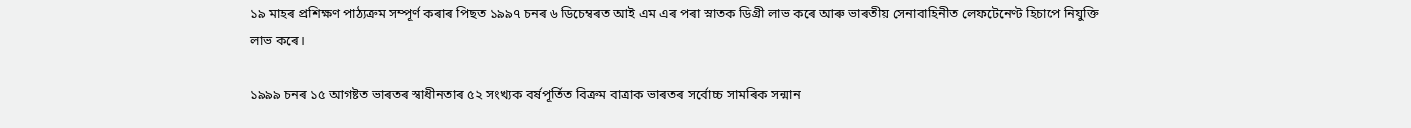১৯ মাহৰ প্ৰশিক্ষণ পাঠ্যক্ৰম সম্পূৰ্ণ কৰাৰ পিছত ১৯৯৭ চনৰ ৬ ডিচেম্বৰত আই এম এৰ পৰা স্নাতক ডিগ্ৰী লাভ কৰে আৰু ভাৰতীয় সেনাবাহিনীত লেফটেনেণ্ট হিচাপে নিযুক্তি লাভ কৰে।

১৯৯৯ চনৰ ১৫ আগষ্টত ভাৰতৰ স্বাধীনতাৰ ৫২ সংখ্যক বৰ্ষপূৰ্তিত বিক্ৰম বাত্ৰাক ভাৰতৰ সৰ্বোচ্চ সামৰিক সন্মান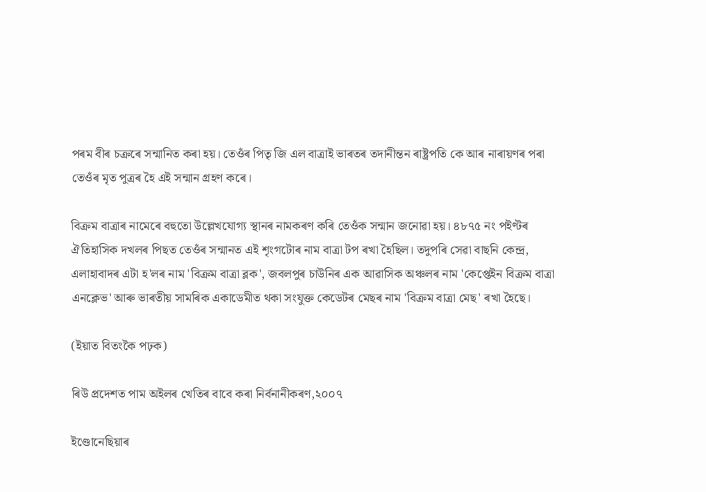পৰম বীৰ চক্ৰৰে সন্মানিত কৰা হয়। তেওঁৰ পিতৃ জি এল বাত্ৰাই ভাৰতৰ তদানীন্তন ৰাষ্ট্ৰপতি কে আৰ নাৰায়ণৰ পৰা তেওঁৰ মৃত পুত্ৰৰ হৈ এই সন্মান গ্ৰহণ কৰে।

বিক্ৰম বাত্ৰাৰ নামেৰে বহুতো উল্লেখযোগ্য স্থানৰ নামকৰণ কৰি তেওঁক সন্মান জনোৱা হয়। ৪৮৭৫ নং পইণ্টৰ ঐতিহাসিক দখলৰ পিছত তেওঁৰ সন্মানত এই শৃংগটোৰ নাম বাত্ৰা টপ ৰখা হৈছিল। তদুপৰি সেৱা বাছনি কেন্দ্ৰ, এলাহাবাদৰ এটা হ'লৰ নাম 'বিক্ৰম বাত্ৰা ব্লক', জবলপুৰ চাউনিৰ এক আৱাসিক অঞ্চলৰ নাম 'কেপ্তেইন বিক্ৰম বাত্ৰা এনক্লেভ' আৰু ভাৰতীয় সামৰিক একাডেমীত থকা সংযুক্ত কেডেটৰ মেছৰ নাম 'বিক্ৰম বাত্ৰা মেছ' ৰখা হৈছে।

(ইয়াত বিতংকৈ পঢ়ক)

ৰিউ প্ৰদেশত পাম অইলৰ খেতিৰ বাবে কৰা নিৰ্বনানীকৰণ,২০০৭

ইণ্ডোনেছিয়াৰ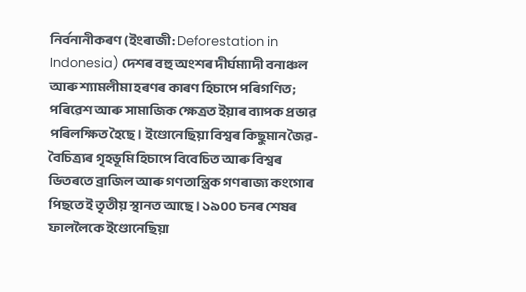নিৰ্বনানীকৰণ (ইংৰাজী: Deforestation in Indonesia) দেশৰ বহু অংশৰ দীৰ্ঘম্যাদী বনাঞ্চল আৰু শ্যামলীমা হৰণৰ কাৰণ হিচাপে পৰিগণিত; পৰিৱেশ আৰু সামাজিক ক্ষেত্ৰত ইয়াৰ ব্যাপক প্ৰভাৱ পৰিলক্ষিত হৈছে। ইণ্ডোনেছিয়া বিশ্বৰ কিছুমান জৈৱ-বৈচিত্ৰ্যৰ গৃহভূমি হিচাপে বিবেচিত আৰু বিশ্বৰ ভিতৰতে ব্ৰাজিল আৰু গণতান্ত্ৰিক গণৰাজ্য কংগোৰ পিছতে ই তৃতীয় স্থানত আছে। ১৯০০ চনৰ শেষৰ ফাললৈকে ইণ্ডোনেছিয়া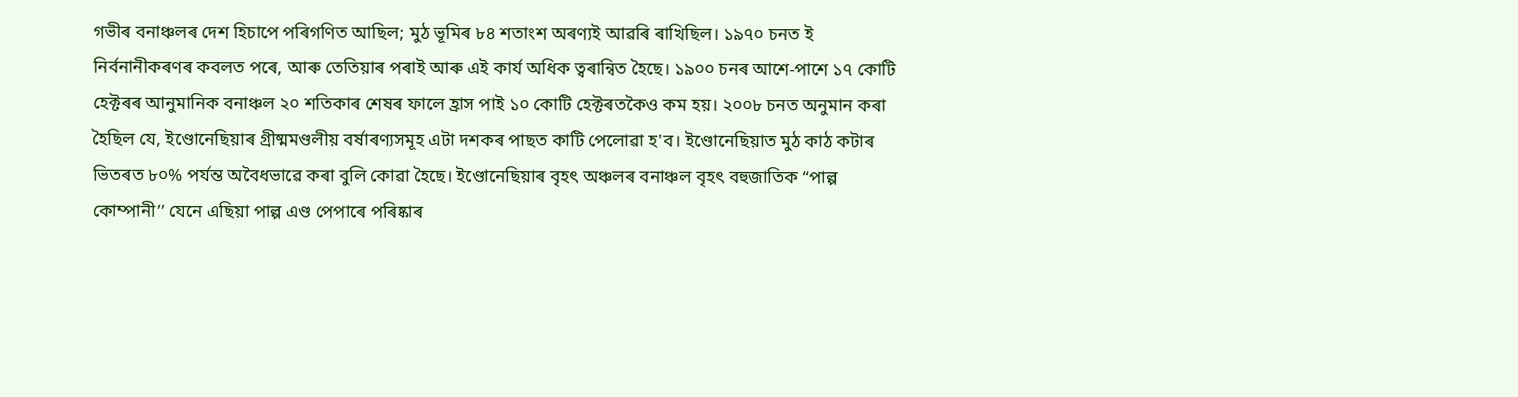গভীৰ বনাঞ্চলৰ দেশ হিচাপে পৰিগণিত আছিল; মুঠ ভূমিৰ ৮৪ শতাংশ অৰণ্যই আৱৰি ৰাখিছিল। ১৯৭০ চনত ই নিৰ্বনানীকৰণৰ কবলত পৰে, আৰু তেতিয়াৰ পৰাই আৰু এই কাৰ্য অধিক ত্বৰান্বিত হৈছে। ১৯০০ চনৰ আশে-পাশে ১৭ কোটি হেক্টৰৰ আনুমানিক বনাঞ্চল ২০ শতিকাৰ শেষৰ ফালে হ্ৰাস পাই ১০ কোটি হেক্টৰতকৈও কম হয়। ২০০৮ চনত অনুমান কৰা হৈছিল যে, ইণ্ডোনেছিয়াৰ গ্ৰীষ্মমণ্ডলীয় বৰ্ষাৰণ্যসমূহ এটা দশকৰ পাছত কাটি পেলোৱা হ'ব। ইণ্ডোনেছিয়াত মুঠ কাঠ কটাৰ ভিতৰত ৮০% পৰ্যন্ত অবৈধভাৱে কৰা বুলি কোৱা হৈছে। ইণ্ডোনেছিয়াৰ বৃহৎ অঞ্চলৰ বনাঞ্চল বৃহৎ বহুজাতিক “পাল্প কোম্পানী’’ যেনে এছিয়া পাল্প এণ্ড পেপাৰে পৰিষ্কাৰ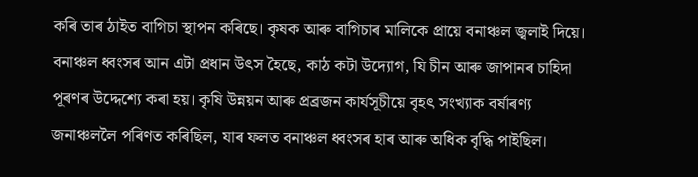কৰি তাৰ ঠাইত বাগিচা স্থাপন কৰিছে। কৃষক আৰু বাগিচাৰ মালিকে প্ৰায়ে বনাঞ্চল জ্বলাই দিয়ে। বনাঞ্চল ধ্বংসৰ আন এটা প্ৰধান উৎস হৈছে, কাঠ কটা উদ্যোগ, যি চীন আৰু জাপানৰ চাহিদা পূৰণৰ উদ্দেশ্যে কৰা হয়। কৃষি উন্নয়ন আৰু প্ৰব্ৰজন কাৰ্যসূচীয়ে বৃহৎ সংখ্যাক বৰ্ষাৰণ্য জনাঞ্চললৈ পৰিণত কৰিছিল, যাৰ ফলত বনাঞ্চল ধ্বংসৰ হাৰ আৰু অধিক বৃদ্ধি পাইছিল।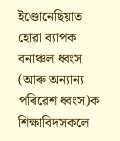ইণ্ডোনেছিয়াত হোৱা ব্যাপক বনাঞ্চল ধ্বংস (আৰু অন্যান্য পৰিৱেশ ধ্বংস)ক শিক্ষাবিদসকলে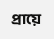প্ৰায়ে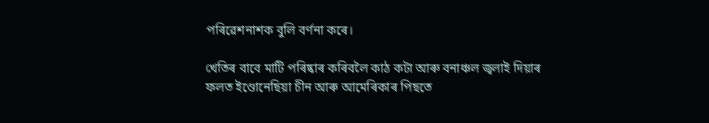পৰিৱেশনাশক বুলি বৰ্ণনা কৰে।

খেতিৰ বাবে মাটি পৰিষ্কাৰ কৰিবলৈ কাঠ কটা আৰু বনাঞ্চল জ্বলাই দিয়াৰ ফলত ইণ্ডোনেছিয়া চীন আৰু আমেৰিকাৰ পিছতে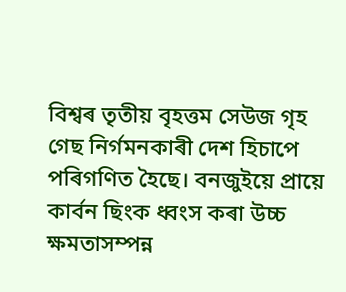বিশ্বৰ তৃতীয় বৃহত্তম সেউজ গৃহ গেছ নিৰ্গমনকাৰী দেশ হিচাপে পৰিগণিত হৈছে। বনজুইয়ে প্ৰায়ে কাৰ্বন ছিংক ধ্বংস কৰা উচ্চ ক্ষমতাসম্পন্ন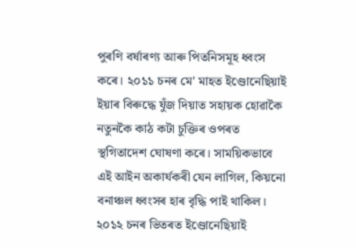পুৰণি বৰ্ষাৰণ্য আৰু পিতনিসমূহ ধ্বংস কৰে। ২০১১ চনৰ মে' মাহত ইণ্ডোনেছিয়াই ইয়াৰ বিৰুদ্ধে যুঁজ দিয়াত সহায়ক হোৱাকৈ নতুনকৈ কাঠ কটা চুক্তিৰ ওপৰত স্থগিতাদেশ ঘোষণা কৰে। সাময়িকভাবে এই আইন অকাৰ্যকৰী যেন লাগিল, কিয়নো বনাঞ্চল ধ্বংসৰ হাৰ বৃদ্ধি পাই থাকিল। ২০১২ চনৰ ভিতৰত ইণ্ডোনেছিয়াই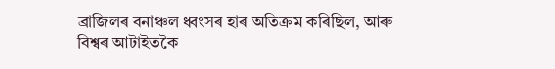ব্ৰাজিলৰ বনাঞ্চল ধ্বংসৰ হাৰ অতিক্ৰম কৰিছিল, আৰু বিশ্বৰ আটাইতকৈ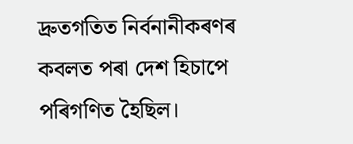দ্ৰুতগতিত নিৰ্বনানীকৰণৰ কবলত পৰা দেশ হিচাপে পৰিগণিত হৈছিল।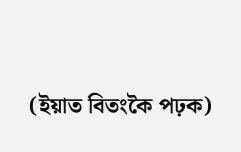(ইয়াত বিতংকৈ পঢ়ক)